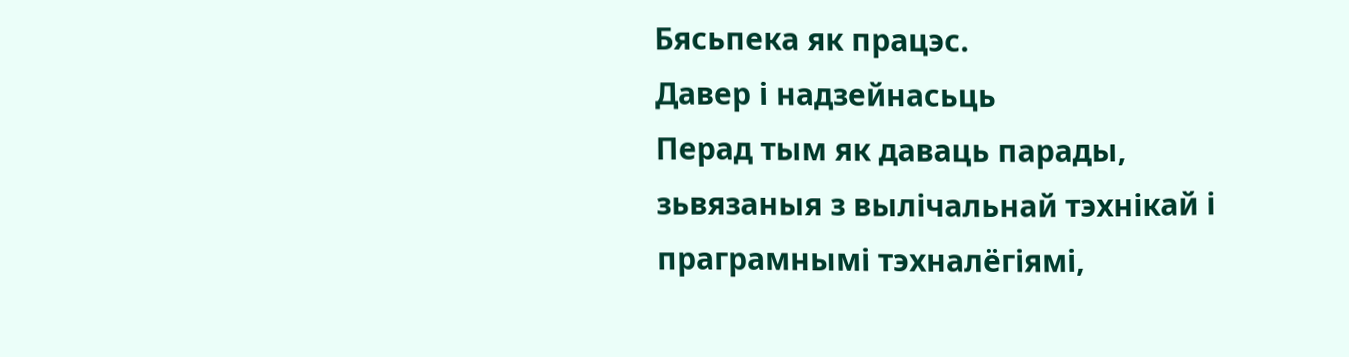Бясьпека як працэс.
Давер і надзейнасьць
Перад тым як даваць парады, зьвязаныя з вылічальнай тэхнікай і праграмнымі тэхналёгіямі,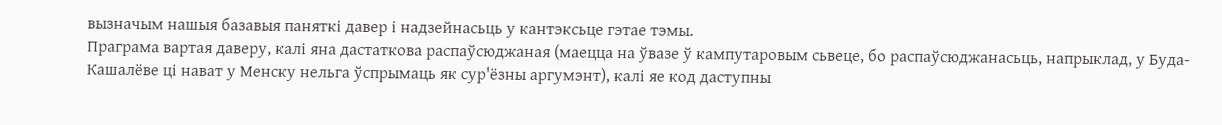вызначым нашыя базавыя паняткі давер і надзейнасьць у кантэксьце гэтае тэмы.
Праграма вартая даверу, калі яна дастаткова распаўсюджаная (маецца на ўвазе ў кампутаровым сьвеце, бо распаўсюджанасьць, напрыклад, у Буда-Кашалёве ці нават у Менску нельга ўспрымаць як сур'ёзны аргумэнт), калі яе код даступны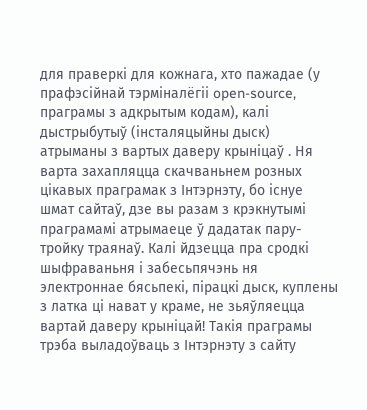для праверкі для кожнага, хто пажадае (у прафэсійнай тэрміналёгіі open-source, праграмы з адкрытым кодам), калі дыстрыбутыў (інсталяцыйны дыск) атрыманы з вартых даверу крыніцаў . Ня варта захапляцца скачваньнем розных цікавых праграмак з Інтэрнэту, бо існуе шмат сайтаў, дзе вы разам з крэкнутымі праграмамі атрымаеце ў дадатак пару-тройку траянаў. Калі йдзецца пра сродкі шыфраваньня і забесьпячэнь ня электроннае бясьпекі, пірацкі дыск, куплены з латка ці нават у краме, не зьяўляецца вартай даверу крыніцай! Такія праграмы трэба выладоўваць з Інтэрнэту з сайту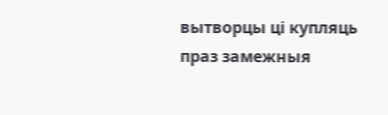вытворцы ці купляць праз замежныя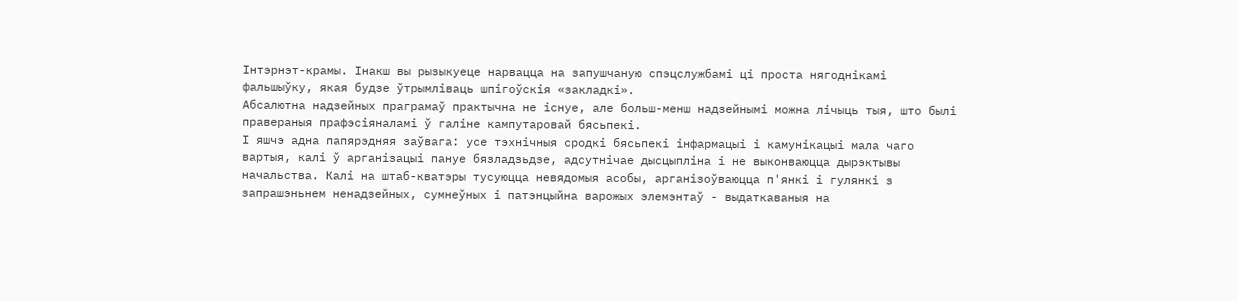Інтэрнэт-крамы. Інакш вы рызыкуеце нарвацца на запушчаную спэцслужбамі ці проста нягоднікамі фальшыўку, якая будзе ўтрымліваць шпігоўскія «закладкі».
Абсалютна надзейных праграмаў практычна не існуе, але больш-менш надзейнымі можна лічыць тыя, што былі правераныя прафэсіяналамі ў галіне кампутаровай бясьпекі.
І яшчэ адна папярэдняя заўвага: усе тэхнічныя сродкі бясьпекі інфармацыі і камунікацыі мала чаго вартыя, калі ў арганізацыі пануе бязладзьдзе, адсутнічае дысцыпліна і не выконваюцца дырэктывы начальства. Калі на штаб-кватэры тусуюцца невядомыя асобы, арганізоўваюцца п'янкі і гулянкі з запрашэньнем ненадзейных, сумнеўных і патэнцыйна варожых элемэнтаў - выдаткаваныя на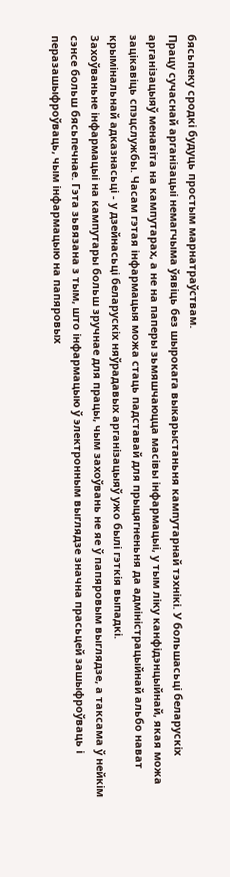бясьпеку сродкі будуць простым марнатраўствам.
Працу сучаснай арганізацыі немагчыма ўявіць без шырокага выкарыстаньня кампутарнай тэхнікі. У большасьці беларускіх арганізацыяў менавіта на кампутарах, а не на паперы зьмяшчаюцца масівы інфармацыі, у тым ліку канфідэнцыйнай, якая можа зацікавіць спэцслужбы. Часам гэтая інфармацыя можа стаць падставай для прыцягненьня да адміністрацыйнай альбо нават крымінальнай адказнасьці - у дзейнасьці беларускіх няўрадавых арганізацыяў ужо былі гэткія выпадкі.
Захоўваньне інфармацыі на кампутары больш зручнае для працы, чым захоўвань не яе ў папяровым выглядзе, а таксама ў нейкім сэнсе больш бясьпечнае. Гэта зьвязана з тым, што інфармацыю ў электронным выглядзе значна прасьцей зашыфроўваць і перазашыфроўваць, чым інфармацыю на папяровых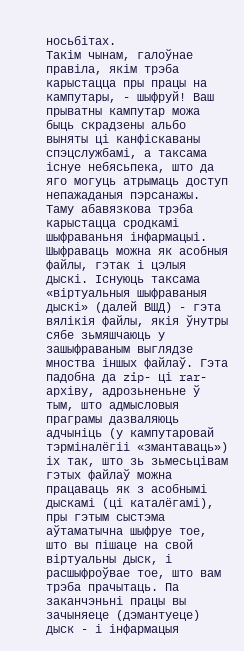носьбітах.
Такім чынам, галоўнае правіла, якім трэба карыстацца пры працы на кампутары, - шыфруй! Ваш прыватны кампутар можа быць скрадзены альбо выняты ці канфіскаваны спэцслужбамі, а таксама існуе небясьпека, што да яго могуць атрымаць доступ непажаданыя пэрсанажы. Таму абавязкова трэба карыстацца сродкамі шыфраваньня інфармацыі.
Шыфраваць можна як асобныя файлы, гэтак і цэлыя дыскі. Існуюць таксама «віртуальныя шыфраваныя дыскі» (далей ВШД) - гэта вялікія файлы, якія ўнутры сябе зьмяшчаюць у зашыфраваным выглядзе мноства іншых файлаў. Гэта падобна да zip- ці rar-архіву, адрозьненьне ў тым, што адмысловыя праграмы дазваляюць адчыніць (у кампутаровай тэрміналёгіі «змантаваць») іх так, што зь зьмесьцівам гэтых файлаў можна працаваць як з асобнымі дыскамі (ці каталёгамі), пры гэтым сыстэма аўтаматычна шыфруе тое, што вы пішаце на свой віртуальны дыск, і расшыфроўвае тое, што вам трэба прачытаць. Па заканчэньні працы вы зачыняеце (дэмантуеце) дыск - і інфармацыя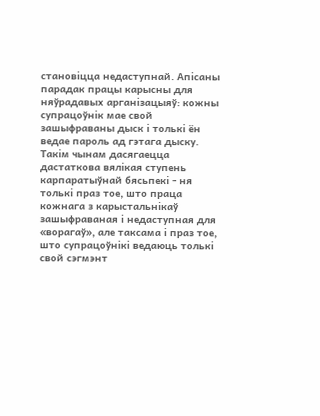становіцца недаступнай. Апісаны парадак працы карысны для няўрадавых арганізацыяў: кожны супрацоўнік мае свой зашыфраваны дыск і толькі ён ведае пароль ад гэтага дыску. Такім чынам дасягаецца дастаткова вялікая ступень карпаратыўнай бясьпекі - ня толькі праз тое, што праца кожнага з карыстальнікаў зашыфраваная і недаступная для «ворагаў», але таксама і праз тое, што супрацоўнікі ведаюць толькі свой сэгмэнт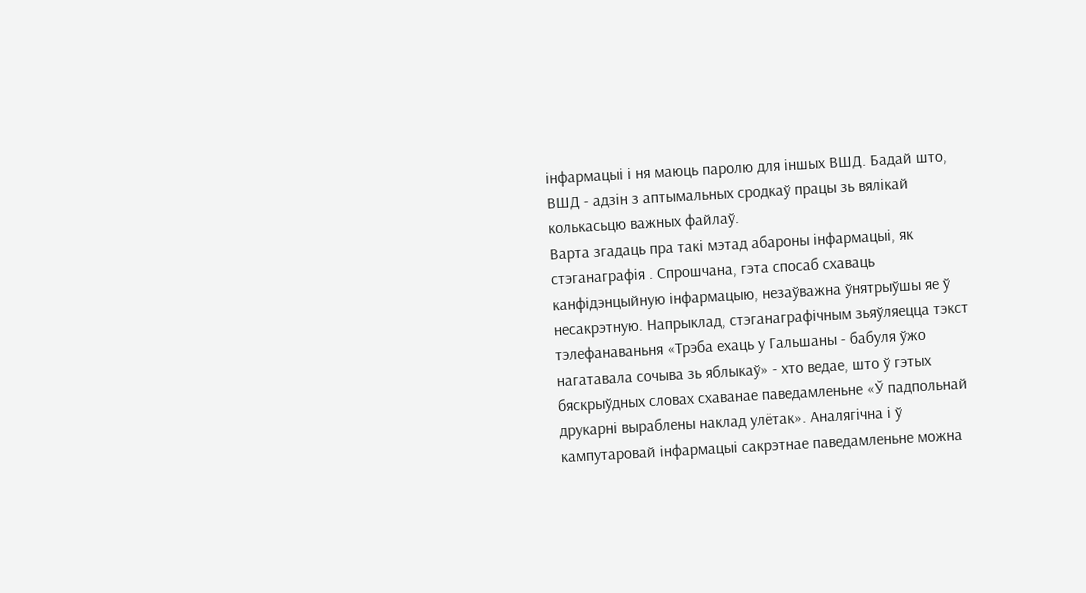інфармацыі і ня маюць паролю для іншых ВШД. Бадай што, ВШД - адзін з аптымальных сродкаў працы зь вялікай колькасьцю важных файлаў.
Варта згадаць пра такі мэтад абароны інфармацыі, як стэганаграфія . Спрошчана, гэта спосаб схаваць канфідэнцыйную інфармацыю, незаўважна ўнятрыўшы яе ў несакрэтную. Напрыклад, стэганаграфічным зьяўляецца тэкст тэлефанаваньня «Трэба ехаць у Гальшаны - бабуля ўжо нагатавала сочыва зь яблыкаў» - хто ведае, што ў гэтых бяскрыўдных словах схаванае паведамленьне «Ў падпольнай друкарні выраблены наклад улётак». Аналягічна і ў кампутаровай інфармацыі сакрэтнае паведамленьне можна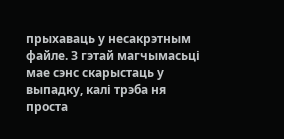прыхаваць у несакрэтным файле. З гэтай магчымасьці мае сэнс скарыстаць у выпадку, калі трэба ня проста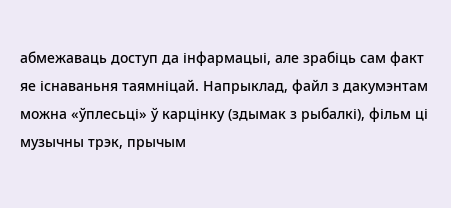абмежаваць доступ да інфармацыі, але зрабіць сам факт яе існаваньня таямніцай. Напрыклад, файл з дакумэнтам можна «ўплесьці» ў карцінку (здымак з рыбалкі), фільм ці музычны трэк, прычым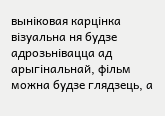выніковая карцінка візуальна ня будзе адрозьнівацца ад арыгінальнай, фільм можна будзе глядзець, а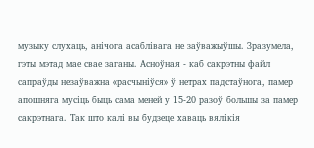музыку слухаць, анічога асаблівага не заўважыўшы. Зразумела, гэты мэтад мае свае заганы. Асноўная - каб сакрэтны файл сапраўды незаўважна «расчыніўся» ў нетрах падстаўнога, памер апошняга мусіць быць сама меней у 15-20 разоў большы за памер сакрэтнага. Так што калі вы будзеце хаваць вялікія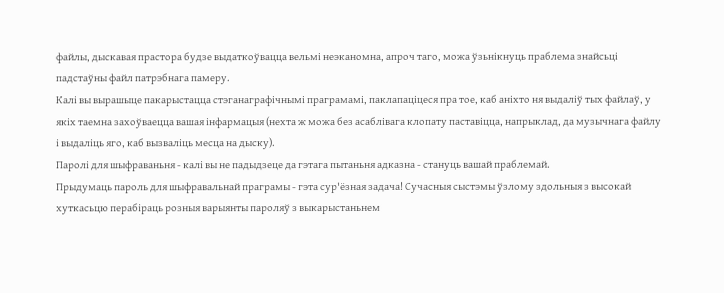файлы, дыскавая прастора будзе выдаткоўвацца вельмі неэканомна, апроч таго, можа ўзьнікнуць праблема знайсьці падстаўны файл патрэбнага памеру.
Калі вы вырашыце пакарыстацца стэганаграфічнымі праграмамі, паклапаціцеся пра тое, каб аніхто ня выдаліў тых файлаў, у якіх таемна захоўваецца вашая інфармацыя (нехта ж можа без асаблівага клопату паставіцца, напрыклад, да музычнага файлу і выдаліць яго, каб вызваліць месца на дыску).
Паролі для шыфраваньня - калі вы не падыдзеце да гэтага пытаньня адказна - стануць вашай праблемай.
Прыдумаць пароль для шыфравальнай праграмы - гэта сур'ёзная задача! Сучасныя сыстэмы ўзлому здольныя з высокай хуткасьцю перабіраць розныя варыянты пароляў з выкарыстаньнем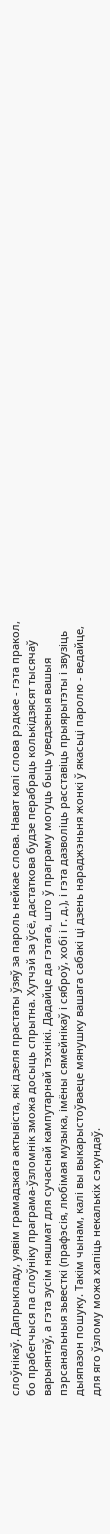слоўнікаў. Дапрыкладу, уявім грамадзкага актывіста, які дзеля прастаты ўзяў за пароль нейкае слова. Нават калі слова рэдкае - гэта пракол, бо прабегчыся па слоўніку праграма-ўзломнік зможа досыць спрытна. Хутчэй за ўсё, дастаткова будзе перабраць колькідзясят тысячаў варыянтаў, а гэта зусім няшмат для сучаснай кампутарнай тэхнікі. Дадайце да гэтага, што ў праграму могуць быць уведзеныя вашыя пэрсанальныя зьвесткі (прафэсія, любімая музыка, імёны сямейнікаў і сяброў, хобі і г. д.), і гэта дазволіць расставіць прыярытэты і звузіць дыяпазон пошуку. Такім чынам, калі вы выкарыстоўваеце мянушку вашага сабакі ці дзень нараджэньня жонкі ў якасьці паролю - ведайце, для яго ўзлому можа хапіць некалькіх сэкундаў.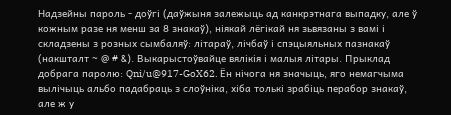Надзейны пароль - доўгі (даўжыня залежыць ад канкрэтнага выпадку, але ў кожным разе ня менш за 8 знакаў), ніякай лёгікай ня зьвязаны з вамі і складзены з розных сымбаляў: літараў, лічбаў і спэцыяльных пазнакаў (накшталт ~ @ # &). Выкарыстоўвайце вялікія і малыя літары. Прыклад добрага паролю: Qni/u@917-GoX62. Ён нічога ня значыць, яго немагчыма вылічыць альбо падабраць з слоўніка, хіба толькі зрабіць перабор знакаў, але ж у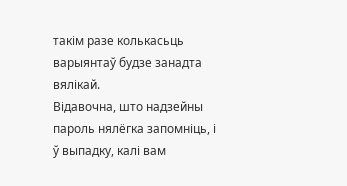такім разе колькасьць варыянтаў будзе занадта вялікай.
Відавочна, што надзейны пароль нялёгка запомніць, і ў выпадку, калі вам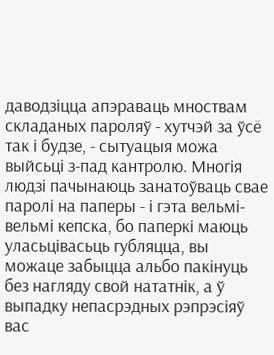даводзіцца апэраваць мноствам складаных пароляў - хутчэй за ўсё так і будзе, - сытуацыя можа выйсьці з-пад кантролю. Многія людзі пачынаюць занатоўваць свае паролі на паперы - і гэта вельмі-вельмі кепска, бо паперкі маюць уласьцівасьць губляцца, вы можаце забыцца альбо пакінуць без нагляду свой нататнік, а ў выпадку непасрэдных рэпрэсіяў вас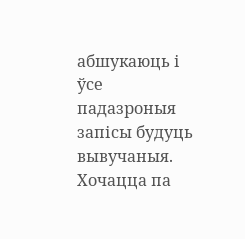абшукаюць і ўсе падазроныя запісы будуць вывучаныя. Хочацца па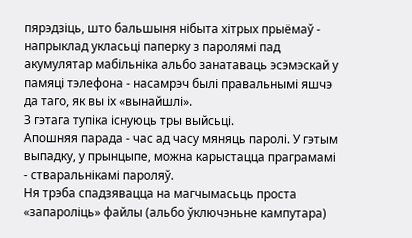пярэдзіць, што бальшыня нібыта хітрых прыёмаў - напрыклад укласьці паперку з паролямі пад акумулятар мабільніка альбо занатаваць эсэмэскай у памяці тэлефона - насамрэч былі правальнымі яшчэ да таго, як вы іх «вынайшлі».
З гэтага тупіка існуюць тры выйсьці.
Апошняя парада - час ад часу мяняць паролі. У гэтым выпадку, у прынцыпе, можна карыстацца праграмамі - стваральнікамі пароляў.
Ня трэба спадзявацца на магчымасьць проста «запароліць» файлы (альбо ўключэньне кампутара)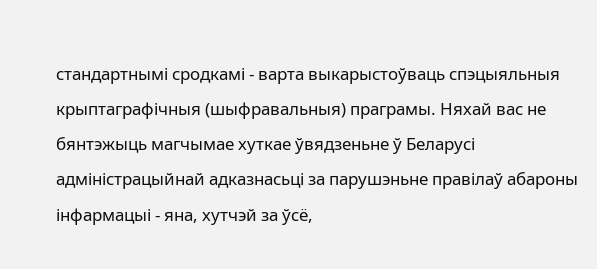стандартнымі сродкамі - варта выкарыстоўваць спэцыяльныя крыптаграфічныя (шыфравальныя) праграмы. Няхай вас не бянтэжыць магчымае хуткае ўвядзеньне ў Беларусі адміністрацыйнай адказнасьці за парушэньне правілаў абароны інфармацыі - яна, хутчэй за ўсё,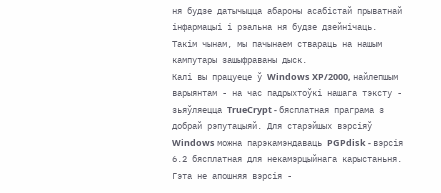ня будзе датычыцца абароны асабістай прыватнай інфармацыі і рэальна ня будзе дзейнічаць.
Такім чынам, мы пачынаем ствараць на нашым кампутары зашыфраваны дыск.
Калі вы працуеце ў Windows XP/2000, найлепшым варыянтам - на час падрыхтоўкі нашага тэксту - зьяўляецца TrueCrypt - бясплатная праграма з добрай рэпутацыяй. Для старэйшых вэрсіяў Windows можна парэкамэндаваць PGPdisk - вэрсія 6.2 бясплатная для некамэрцыйнага карыстаньня. Гэта не апошняя вэрсія -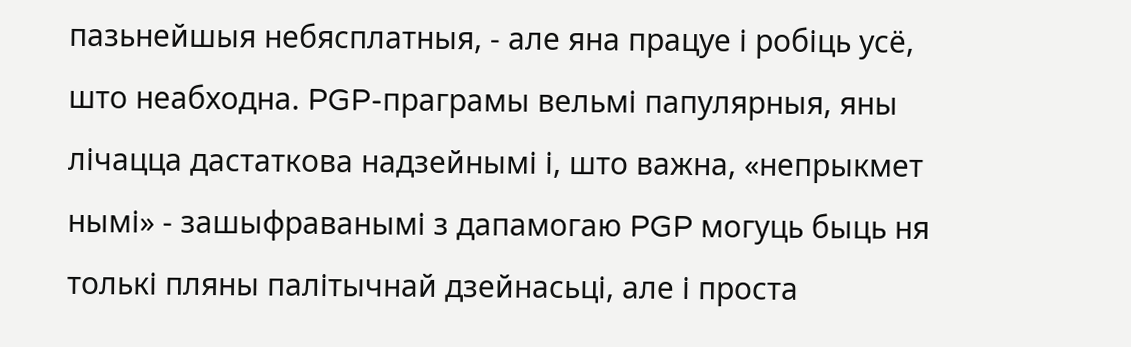пазьнейшыя небясплатныя, - але яна працуе і робіць усё, што неабходна. PGP-праграмы вельмі папулярныя, яны лічацца дастаткова надзейнымі і, што важна, «непрыкмет нымі» - зашыфраванымі з дапамогаю PGP могуць быць ня толькі пляны палітычнай дзейнасьці, але і проста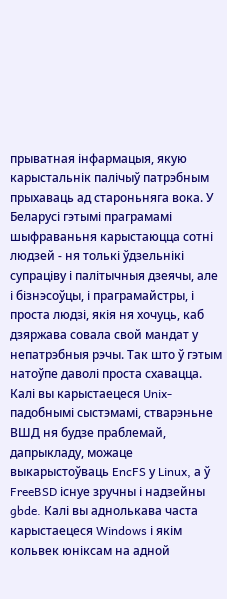прыватная інфармацыя, якую карыстальнік палічыў патрэбным прыхаваць ад староньняга вока. У Беларусі гэтымі праграмамі шыфраваньня карыстаюцца сотні людзей - ня толькі ўдзельнікі супраціву і палітычныя дзеячы, але і бізнэсоўцы, і праграмайстры, і проста людзі, якія ня хочуць, каб дзяржава совала свой мандат у непатрэбныя рэчы. Так што ў гэтым натоўпе даволі проста схавацца.
Калі вы карыстаецеся Unix-падобнымі сыстэмамі, стварэньне ВШД ня будзе праблемай, дапрыкладу, можаце выкарыстоўваць EncFS у Linux, а ў FreeBSD існуе зручны і надзейны gbde. Калі вы аднолькава часта карыстаецеся Windows і якім кольвек юніксам на адной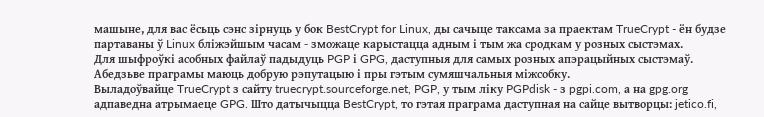машыне, для вас ёсьць сэнс зірнуць у бок BestCrypt for Linux, ды сачыце таксама за праектам TrueCrypt - ён будзе партаваны ў Linux бліжэйшым часам - зможаце карыстацца адным і тым жа сродкам у розных сыстэмах.
Для шыфроўкі асобных файлаў падыдуць PGP і GPG, даступныя для самых розных апэрацыйных сыстэмаў. Абедзьве праграмы маюць добрую рэпутацыю і пры гэтым сумяшчальныя міжсобку.
Выладоўвайце TrueCrypt з сайту truecrypt.sourceforge.net, PGP, у тым ліку PGPdisk - з pgpi.com, а на gpg.org адпаведна атрымаеце GPG. Што датычыцца BestCrypt, то гэтая праграма даступная на сайце вытворцы: jetico.fi,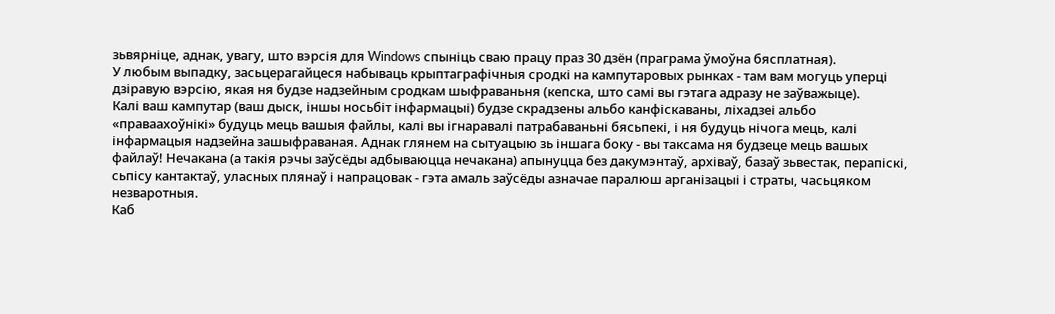зьвярніце, аднак, увагу, што вэрсія для Windows спыніць сваю працу праз 30 дзён (праграма ўмоўна бясплатная).
У любым выпадку, засьцерагайцеся набываць крыптаграфічныя сродкі на кампутаровых рынках - там вам могуць уперці дзіравую вэрсію, якая ня будзе надзейным сродкам шыфраваньня (кепска, што самі вы гэтага адразу не заўважыце).
Калі ваш кампутар (ваш дыск, іншы носьбіт інфармацыі) будзе скрадзены альбо канфіскаваны, ліхадзеі альбо «праваахоўнікі» будуць мець вашыя файлы, калі вы ігнаравалі патрабаваньні бясьпекі, і ня будуць нічога мець, калі інфармацыя надзейна зашыфраваная. Аднак глянем на сытуацыю зь іншага боку - вы таксама ня будзеце мець вашых файлаў! Нечакана (а такія рэчы заўсёды адбываюцца нечакана) апынуцца без дакумэнтаў, архіваў, базаў зьвестак, перапіскі, сьпісу кантактаў, уласных плянаў і напрацовак - гэта амаль заўсёды азначае паралюш арганізацыі і страты, часьцяком незваротныя.
Каб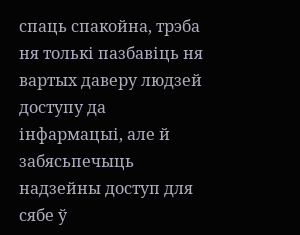спаць спакойна, трэба ня толькі пазбавіць ня вартых даверу людзей доступу да інфармацыі, але й забясьпечыць надзейны доступ для сябе ў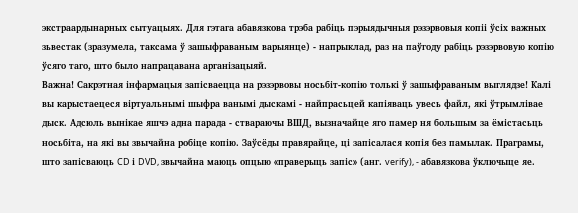экстраардынарных сытуацыях. Для гэтага абавязкова трэба рабіць пэрыядычныя рэзэрвовыя копіі ўсіх важных зьвестак (зразумела, таксама ў зашыфраваным варыянце) - напрыклад, раз на паўгоду рабіць рэзэрвовую копію ўсяго таго, што было напрацавана арганізацыяй.
Важна! Сакрэтная інфармацыя запісваецца на рэзэрвовы носьбіт-копію толькі ў зашыфраваным выглядзе! Калі вы карыстаецеся віртуальнымі шыфра ванымі дыскамі - найпрасьцей капіяваць увесь файл, які ўтрымлівае дыск. Адсюль вынікае яшчэ адна парада - ствараючы ВШД, вызначайце яго памер ня большым за ёмістасьць носьбіта, на які вы звычайна робіце копію. Заўсёды правярайце, ці запісалася копія без памылак. Праграмы, што запісваюць CD і DVD, звычайна маюць опцыю «праверыць запіс» (анг. verify), - абавязкова ўключыце яе.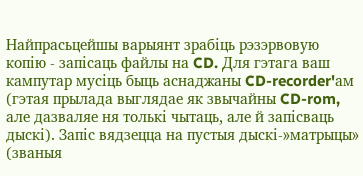Найпрасьцейшы варыянт зрабіць рэзэрвовую копію - запісаць файлы на CD. Для гэтага ваш кампутар мусіць быць аснаджаны CD-recorder'ам (гэтая прылада выглядае як звычайны CD-rom, але дазваляе ня толькі чытаць, але й запісваць дыскі). Запіс вядзецца на пустыя дыскі-»матрыцы» (званыя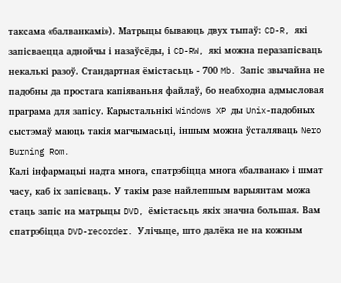таксама «балванкамі»). Матрыцы бываюць двух тыпаў: CD-R, які запісваецца аднойчы і назаўсёды, і CD-RW, які можна перазапісваць некалькі разоў. Стандартная ёмістасьць - 700 Mb. Запіс звычайна не падобны да простага капіяваньня файлаў, бо неабходна адмысловая праграма для запісу. Карыстальнікі Windows XP ды Unix-падобных сыстэмаў маюць такія магчымасьці, іншым можна ўсталяваць Nero Burning Rom.
Калі інфармацыі надта многа, спатрэбіцца многа «балванак» і шмат часу, каб іх запісваць. У такім разе найлепшым варыянтам можа стаць запіс на матрыцы DVD, ёмістасьць якіх значна большая. Вам спатрэбіцца DVD-recorder. Улічыце, што далёка не на кожным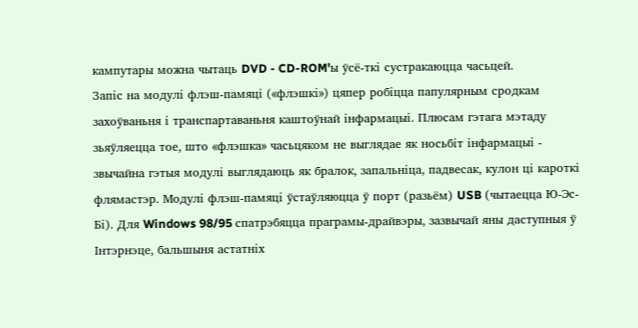кампутары можна чытаць DVD - CD-ROM'ы ўсё-ткі сустракаюцца часьцей.
Запіс на модулі флэш-памяці («флэшкі») цяпер робіцца папулярным сродкам захоўваньня і транспартаваньня каштоўнай інфармацыі. Плюсам гэтага мэтаду зьяўляецца тое, што «флэшка» часьцяком не выглядае як носьбіт інфармацыі - звычайна гэтыя модулі выглядаюць як бралок, запальніца, падвесак, кулон ці кароткі флямастэр. Модулі флэш-памяці ўстаўляюцца ў порт (разьём) USB (чытаецца Ю-Эс-Бі). Для Windows 98/95 спатрэбяцца праграмы-драйвэры, зазвычай яны даступныя ў Інтэрнэце, бальшыня астатніх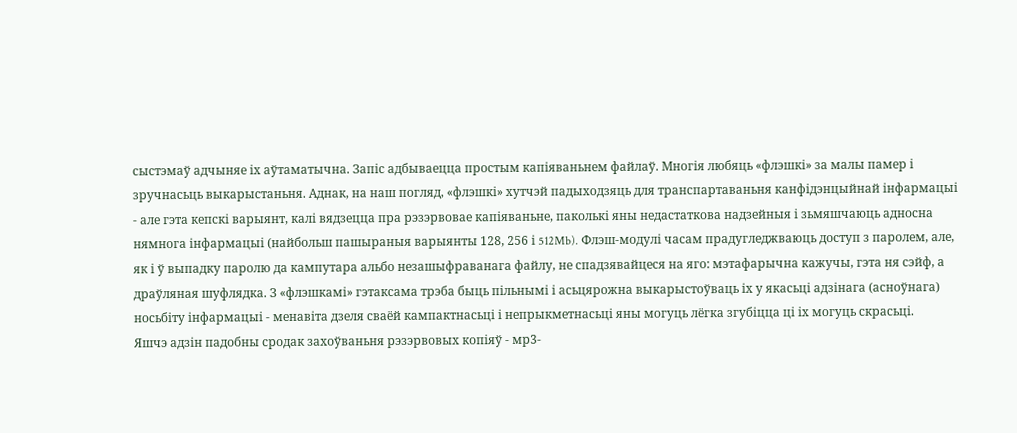сыстэмаў адчыняе іх аўтаматычна. Запіс адбываецца простым капіяваньнем файлаў. Многія любяць «флэшкі» за малы памер і зручнасьць выкарыстаньня. Аднак, на наш погляд, «флэшкі» хутчэй падыходзяць для транспартаваньня канфідэнцыйнай інфармацыі - але гэта кепскі варыянт, калі вядзецца пра рэзэрвовае капіяваньне, паколькі яны недастаткова надзейныя і зьмяшчаюць адносна нямнога інфармацыі (найбольш пашыраныя варыянты 128, 256 і 512Mb). Флэш-модулі часам прадугледжваюць доступ з паролем, але, як і ў выпадку паролю да кампутара альбо незашыфраванага файлу, не спадзявайцеся на яго: мэтафарычна кажучы, гэта ня сэйф, а драўляная шуфлядка. З «флэшкамі» гэтаксама трэба быць пільнымі і асьцярожна выкарыстоўваць іх у якасьці адзінага (асноўнага) носьбіту інфармацыі - менавіта дзеля сваёй кампактнасьці і непрыкметнасьці яны могуць лёгка згубіцца ці іх могуць скрасьці.
Яшчэ адзін падобны сродак захоўваньня рэзэрвовых копіяў - мр3-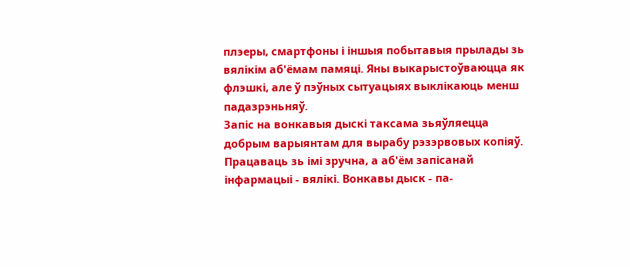плэеры, смартфоны і іншыя побытавыя прылады зь вялікім аб'ёмам памяці. Яны выкарыстоўваюцца як флэшкі, але ў пэўных сытуацыях выклікаюць менш падазрэньняў.
Запіс на вонкавыя дыскі таксама зьяўляецца добрым варыянтам для вырабу рэзэрвовых копіяў. Працаваць зь імі зручна, а аб'ём запісанай інфармацыі - вялікі. Вонкавы дыск - па-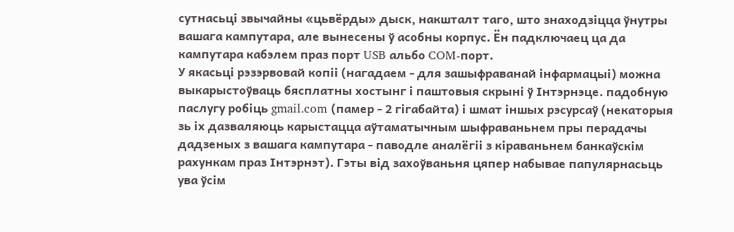сутнасьці звычайны «цьвёрды» дыск, накшталт таго, што знаходзіцца ўнутры вашага кампутара, але вынесены ў асобны корпус. Ён падключаец ца да кампутара кабэлем праз порт USB альбо COM-порт.
У якасьці рэзэрвовай копіі (нагадаем - для зашыфраванай інфармацыі) можна выкарыстоўваць бясплатны хостынг і паштовыя скрыні ў Інтэрнэце. падобную паслугу робіць gmail.com (памер - 2 гігабайта) і шмат іншых рэсурсаў (некаторыя зь іх дазваляюць карыстацца аўтаматычным шыфраваньнем пры перадачы дадзеных з вашага кампутара - паводле аналёгіі з кіраваньнем банкаўскім рахункам праз Інтэрнэт). Гэты від захоўваньня цяпер набывае папулярнасьць ува ўсім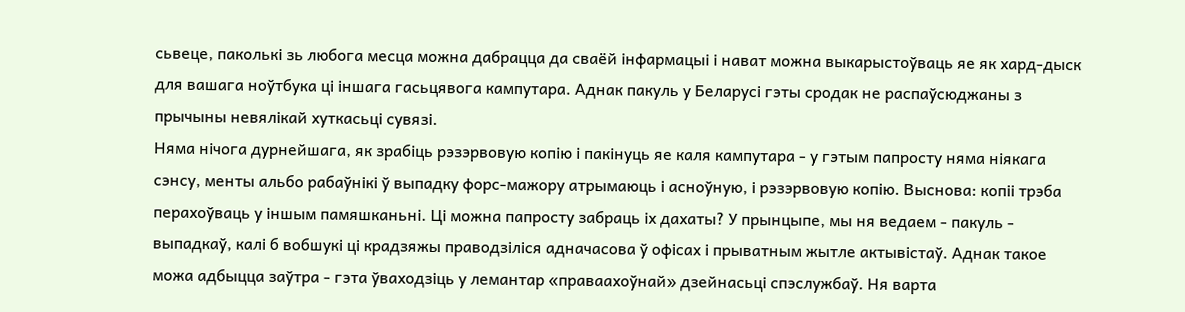сьвеце, паколькі зь любога месца можна дабрацца да сваёй інфармацыі і нават можна выкарыстоўваць яе як хард-дыск для вашага ноўтбука ці іншага гасьцявога кампутара. Аднак пакуль у Беларусі гэты сродак не распаўсюджаны з прычыны невялікай хуткасьці сувязі.
Няма нічога дурнейшага, як зрабіць рэзэрвовую копію і пакінуць яе каля кампутара - у гэтым папросту няма ніякага сэнсу, менты альбо рабаўнікі ў выпадку форс-мажору атрымаюць і асноўную, і рэзэрвовую копію. Выснова: копіі трэба перахоўваць у іншым памяшканьні. Ці можна папросту забраць іх дахаты? У прынцыпе, мы ня ведаем - пакуль - выпадкаў, калі б вобшукі ці крадзяжы праводзіліся адначасова ў офісах і прыватным жытле актывістаў. Аднак такое можа адбыцца заўтра - гэта ўваходзіць у лемантар «праваахоўнай» дзейнасьці спэслужбаў. Ня варта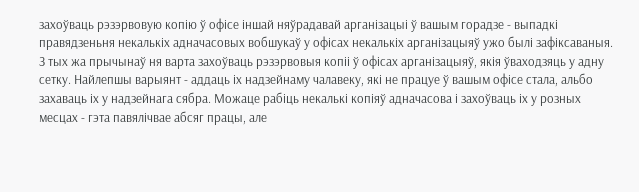захоўваць рэзэрвовую копію ў офісе іншай няўрадавай арганізацыі ў вашым горадзе - выпадкі правядзеньня некалькіх адначасовых вобшукаў у офісах некалькіх арганізацыяў ужо былі зафіксаваныя. З тых жа прычынаў ня варта захоўваць рэзэрвовыя копіі ў офісах арганізацыяў, якія ўваходзяць у адну сетку. Найлепшы варыянт - аддаць іх надзейнаму чалавеку, які не працуе ў вашым офісе стала, альбо захаваць іх у надзейнага сябра. Можаце рабіць некалькі копіяў адначасова і захоўваць іх у розных месцах - гэта павялічвае абсяг працы, але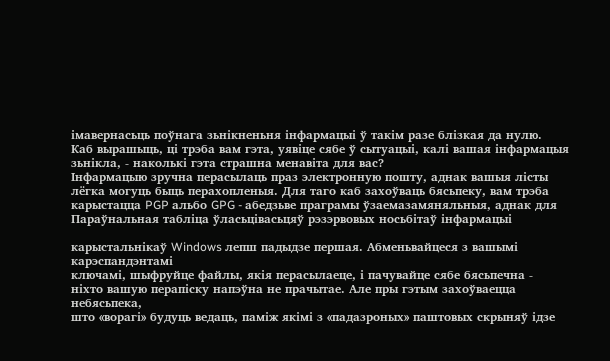імавернасьць поўнага зьнікненьня інфармацыі ў такім разе блізкая да нулю.
Каб вырашыць, ці трэба вам гэта, уявіце сябе ў сытуацыі, калі вашая інфармацыя зьнікла, - наколькі гэта страшна менавіта для вас?
Інфармацыю зручна перасылаць праз электронную пошту, аднак вашыя лісты лёгка могуць быць перахопленыя. Для таго каб захоўваць бясьпеку, вам трэба карыстацца PGP альбо GPG - абедзьве праграмы ўзаемазамяняльныя, аднак для
Параўнальная табліца ўласьцівасьцяў рэзэрвовых носьбітаў інфармацыі

карыстальнікаў Windows лепш падыдзе першая. Абменьвайцеся з вашымі карэспандэнтамі
ключамі, шыфруйце файлы, якія перасылаеце, і пачувайце сябе бясьпечна -
ніхто вашую перапіску напэўна не прачытае. Але пры гэтым захоўваецца небясьпека,
што «ворагі» будуць ведаць, паміж якімі з «падазроных» паштовых скрыняў ідзе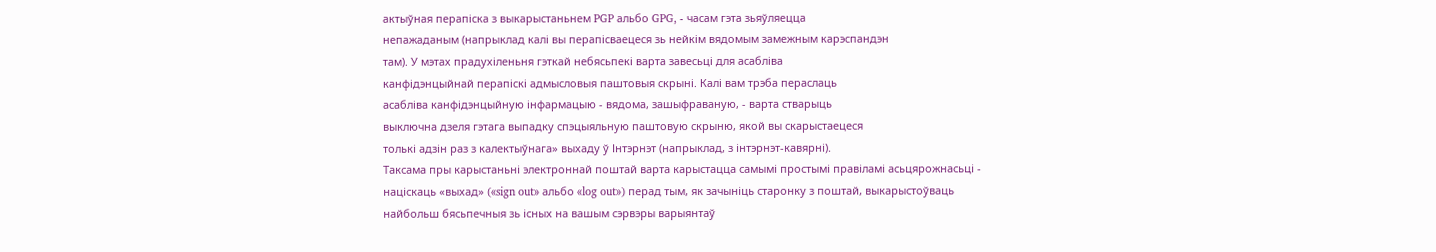актыўная перапіска з выкарыстаньнем PGP альбо GPG, - часам гэта зьяўляецца
непажаданым (напрыклад калі вы перапісваецеся зь нейкім вядомым замежным карэспандэн
там). У мэтах прадухіленьня гэткай небясьпекі варта завесьці для асабліва
канфідэнцыйнай перапіскі адмысловыя паштовыя скрыні. Калі вам трэба пераслаць
асабліва канфідэнцыйную інфармацыю - вядома, зашыфраваную, - варта стварыць
выключна дзеля гэтага выпадку спэцыяльную паштовую скрыню, якой вы скарыстаецеся
толькі адзін раз з калектыўнага» выхаду ў Інтэрнэт (напрыклад, з інтэрнэт-кавярні).
Таксама пры карыстаньні электроннай поштай варта карыстацца самымі простымі правіламі асьцярожнасьці - націскаць «выхад» («sign out» альбо «log out») перад тым, як зачыніць старонку з поштай, выкарыстоўваць найбольш бясьпечныя зь існых на вашым сэрвэры варыянтаў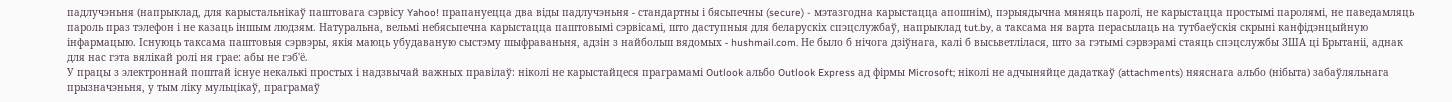падлучэньня (напрыклад, для карыстальнікаў паштовага сэрвісу Yahoo! прапануецца два віды падлучэньня - стандартны і бясьпечны (secure) - мэтазгодна карыстацца апошнім), пэрыядычна мяняць паролі, не карыстацца простымі паролямі, не паведамляць пароль праз тэлефон і не казаць іншым людзям. Натуральна, вельмі небясьпечна карыстацца паштовымі сэрвісамі, што даступныя для беларускіх спэцслужбаў, напрыклад tut.by, а таксама ня варта перасылаць на тутбаеўскія скрыні канфідэнцыйную інфармацыю. Існуюць таксама паштовыя сэрвэры, якія маюць убудаваную сыстэму шыфраваньня, адзін з найбольш вядомых - hushmail.com. Не было б нічога дзіўнага, калі б высьветлілася, што за гэтымі сэрвэрамі стаяць спэцслужбы ЗША ці Брытаніі, аднак для нас гэта вялікай ролі ня грае: абы не гэб'ё.
У працы з электроннай поштай існуе некалькі простых і надзвычай важных правілаў: ніколі не карыстайцеся праграмамі Outlook альбо Outlook Express ад фірмы Microsoft; ніколі не адчыняйце дадаткаў (attachments) няяснага альбо (нібыта) забаўляльнага прызначэньня, у тым ліку мульцікаў, праграмаў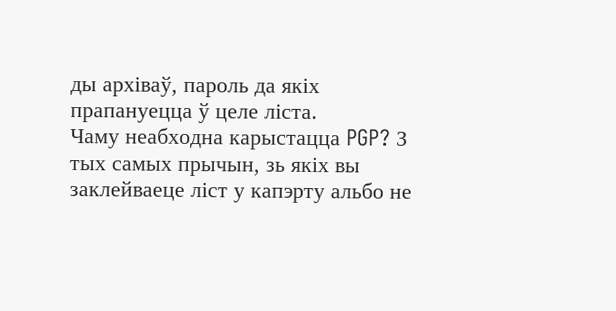ды архіваў, пароль да якіх прапануецца ў целе ліста.
Чаму неабходна карыстацца PGP? З тых самых прычын, зь якіх вы заклейваеце ліст у капэрту альбо не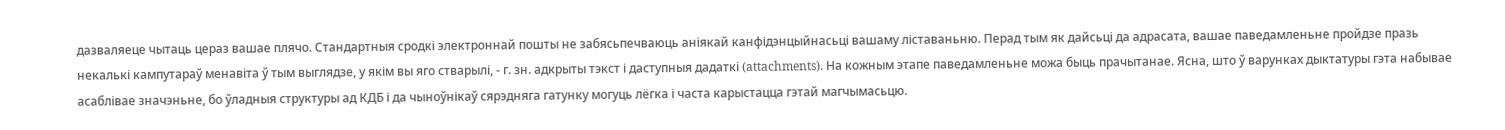дазваляеце чытаць цераз вашае плячо. Стандартныя сродкі электроннай пошты не забясьпечваюць аніякай канфідэнцыйнасьці вашаму ліставаньню. Перад тым як дайсьці да адрасата, вашае паведамленьне пройдзе празь некалькі кампутараў менавіта ў тым выглядзе, у якім вы яго стварылі, - г. зн. адкрыты тэкст і даступныя дадаткі (attachments). На кожным этапе паведамленьне можа быць прачытанае. Ясна, што ў варунках дыктатуры гэта набывае асаблівае значэньне, бо ўладныя структуры ад КДБ і да чыноўнікаў сярэдняга гатунку могуць лёгка і часта карыстацца гэтай магчымасьцю.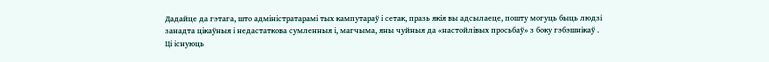Дадайце да гэтага, што адміністратарамі тых кампутараў і сетак, празь якія вы адсылаеце, пошту могуць быць людзі занадта цікаўныя і недастаткова сумленныя і, магчыма, яны чуйныя да «настойлівых просьбаў» з боку гэбэшнікаў .
Ці існуюць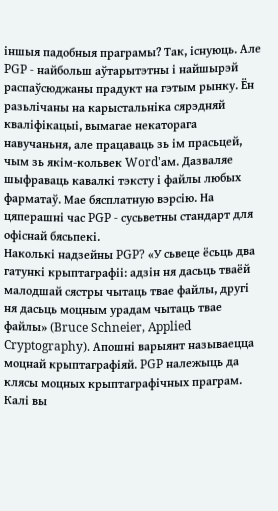іншыя падобныя праграмы? Так, існуюць. Але PGP - найбольш аўтарытэтны і найшырэй распаўсюджаны прадукт на гэтым рынку. Ён разьлічаны на карыстальніка сярэдняй кваліфікацыі, вымагае некаторага навучаньня, але працаваць зь ім прасьцей, чым зь якім-кольвек Word'ам. Дазваляе шыфраваць кавалкі тэксту і файлы любых фарматаў. Мае бясплатную вэрсію. На цяперашні час PGP - сусьветны стандарт для офіснай бясьпекі.
Наколькі надзейны PGP? «У сьвеце ёсьць два гатункі крыптаграфіі: адзін ня дасьць тваёй малодшай сястры чытаць твае файлы, другі ня дасьць моцным урадам чытаць твае файлы» (Bruce Schneier, Applied Cryptography). Апошні варыянт называецца моцнай крыптаграфіяй. PGP належыць да клясы моцных крыптаграфічных праграм. Калі вы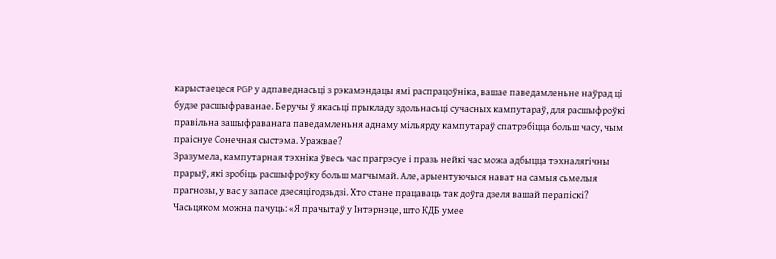карыстаецеся PGP у адпаведнасьці з рэкамэндацы ямі распрацоўніка, вашае паведамленьне наўрад ці будзе расшыфраванае. Беручы ў якасьці прыкладу здольнасьці сучасных кампутараў, для расшыфроўкі правільна зашыфраванага паведамленьня аднаму мільярду кампутараў спатрэбіцца больш часу, чым праіснуе Сонечная сыстэма. Уражвае?
Зразумела, кампутарная тэхніка ўвесь час прагрэсуе і празь нейкі час можа адбыцца тэхналягічны прарыў, які зробіць расшыфроўку больш магчымай. Але, арыентуючыся нават на самыя сьмелыя прагнозы, у вас у запасе дзесяцігодзьдзі. Хто стане працаваць так доўга дзеля вашай перапіскі? Часьцяком можна пачуць: «Я прачытаў у Інтэрнэце, што КДБ умее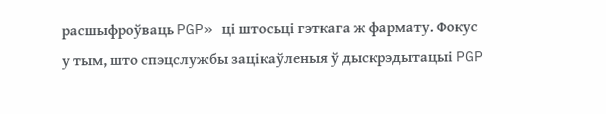расшыфроўваць PGP» ці штосьці гэткага ж фармату. Фокус у тым, што спэцслужбы зацікаўленыя ў дыскрэдытацыі PGP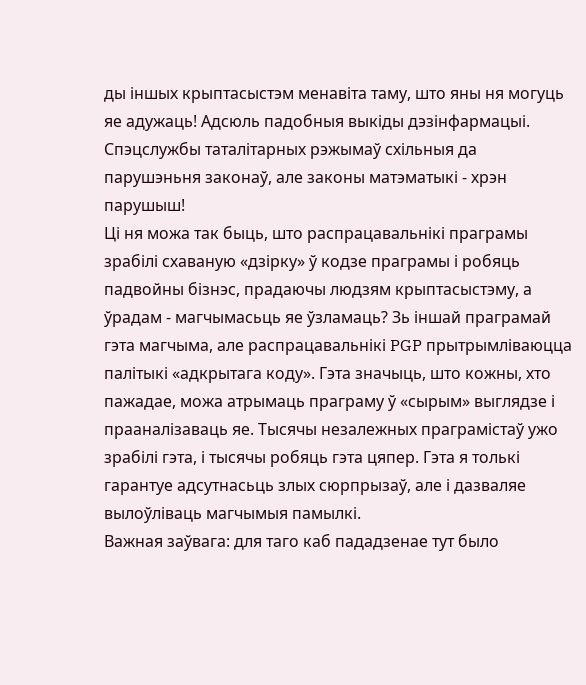ды іншых крыптасыстэм менавіта таму, што яны ня могуць яе адужаць! Адсюль падобныя выкіды дэзінфармацыі. Спэцслужбы таталітарных рэжымаў схільныя да парушэньня законаў, але законы матэматыкі - хрэн парушыш!
Ці ня можа так быць, што распрацавальнікі праграмы зрабілі схаваную «дзірку» ў кодзе праграмы і робяць падвойны бізнэс, прадаючы людзям крыптасыстэму, а ўрадам - магчымасьць яе ўзламаць? Зь іншай праграмай гэта магчыма, але распрацавальнікі PGP прытрымліваюцца палітыкі «адкрытага коду». Гэта значыць, што кожны, хто пажадае, можа атрымаць праграму ў «сырым» выглядзе і прааналізаваць яе. Тысячы незалежных праграмістаў ужо зрабілі гэта, і тысячы робяць гэта цяпер. Гэта я толькі гарантуе адсутнасьць злых сюрпрызаў, але і дазваляе вылоўліваць магчымыя памылкі.
Важная заўвага: для таго каб пададзенае тут было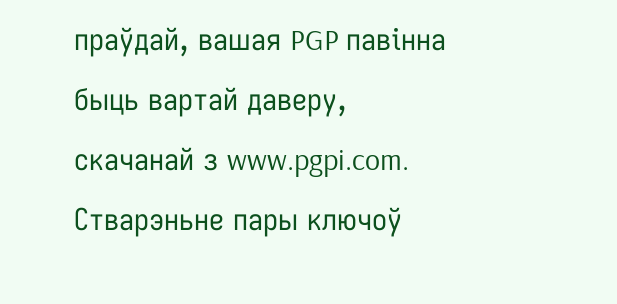праўдай, вашая PGP павінна быць вартай даверу, скачанай з www.pgpi.com.
Стварэньне пары ключоў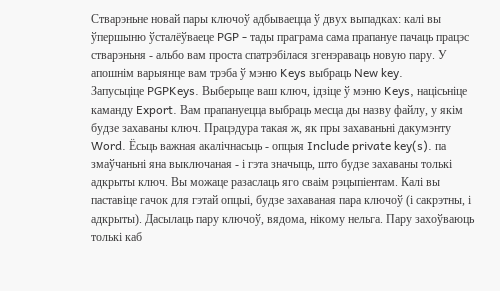Стварэньне новай пары ключоў адбываецца ў двух выпадках: калі вы ўпершыню ўсталёўваеце PGP - тады праграма сама прапануе пачаць працэс стварэньня - альбо вам проста спатрэбілася згенэраваць новую пару. У апошнім варыянце вам трэба ў мэню Keys выбраць New key.
Запусьціце PGPKeys. Выберыце ваш ключ, ідзіце ў мэню Keys, націсьніце каманду Export. Вам прапануецца выбраць месца ды назву файлу, у якім будзе захаваны ключ. Працэдура такая ж, як пры захаваньні дакумэнту Word. Ёсьць важная акалічнасьць - опцыя Include private key(s). па змаўчаньні яна выключаная - і гэта значыць, што будзе захаваны толькі адкрыты ключ. Вы можаце разаслаць яго сваім рэцыпіентам. Калі вы паставіце гачок для гэтай опцыі, будзе захаваная пара ключоў (і сакрэтны, і адкрыты). Дасылаць пару ключоў, вядома, нікому нельга. Пару захоўваюць толькі каб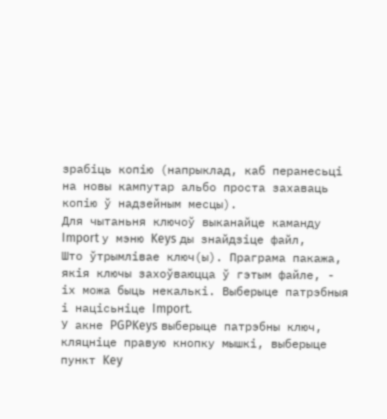зрабіць копію (напрыклад, каб перанесьці на новы кампутар альбо проста захаваць копію ў надзейным месцы).
Для чытаньня ключоў выканайце каманду Import у мэню Keys ды знайдзіце файл,
Што ўтрымлівае ключ(ы). Праграма пакажа, якія ключы захоўваюцца ў гэтым файле, - іх можа быць некалькі. Выберыце патрэбныя і націсьніце Import.
У акне PGPKeys выберыце патрэбны ключ, кляцніце правую кнопку мышкі, выберыце пункт Key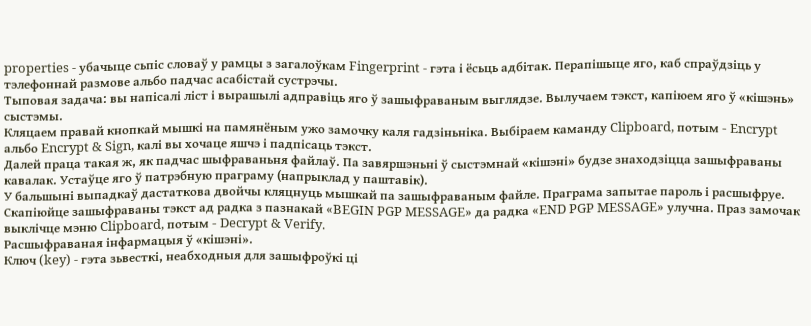properties - убачыце сьпіс словаў у рамцы з загалоўкам Fingerprint - гэта і ёсьць адбітак. Перапішыце яго, каб спраўдзіць у тэлефоннай размове альбо падчас асабістай сустрэчы.
Тыповая задача: вы напісалі ліст і вырашылі адправіць яго ў зашыфраваным выглядзе. Вылучаем тэкст, капіюем яго ў «кішэнь» сыстэмы.
Кляцаем правай кнопкай мышкі на памянёным ужо замочку каля гадзіньніка. Выбіраем каманду Clipboard, потым - Encrypt альбо Encrypt & Sign, калі вы хочаце яшчэ і падпісаць тэкст.
Далей праца такая ж, як падчас шыфраваньня файлаў. Па завяршэньні ў сыстэмнай «кішэні» будзе знаходзіцца зашыфраваны кавалак. Устаўце яго ў патрэбную праграму (напрыклад у паштавік).
У бальшыні выпадкаў дастаткова двойчы кляцнуць мышкай па зашыфраваным файле. Праграма запытае пароль і расшыфруе.
Скапіюйце зашыфраваны тэкст ад радка з пазнакай «BEGIN PGP MESSAGE» да радка «END PGP MESSAGE» улучна. Праз замочак выклічце мэню Clipboard, потым - Decrypt & Verify.
Расшыфраваная інфармацыя ў «кішэні».
Ключ (key) - гэта зьвесткі, неабходныя для зашыфроўкі ці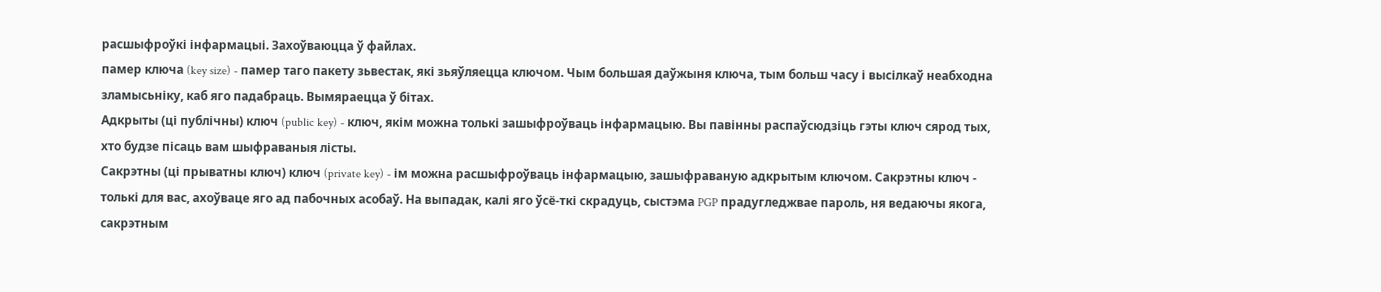расшыфроўкі інфармацыі. Захоўваюцца ў файлах.
памер ключа (key size) - памер таго пакету зьвестак, які зьяўляецца ключом. Чым большая даўжыня ключа, тым больш часу і высілкаў неабходна зламысьніку, каб яго падабраць. Вымяраецца ў бітах.
Адкрыты (ці публічны) ключ (public key) - ключ, якім можна толькі зашыфроўваць інфармацыю. Вы павінны распаўсюдзіць гэты ключ сярод тых, хто будзе пісаць вам шыфраваныя лісты.
Сакрэтны (ці прыватны ключ) ключ (private key) - ім можна расшыфроўваць інфармацыю, зашыфраваную адкрытым ключом. Сакрэтны ключ - толькі для вас, ахоўваце яго ад пабочных асобаў. На выпадак, калі яго ўсё-ткі скрадуць, сыстэма PGP прадугледжвае пароль, ня ведаючы якога, сакрэтным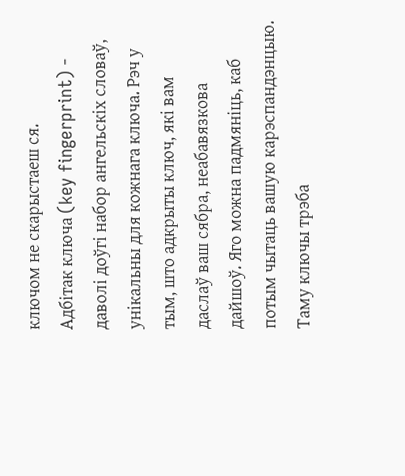ключом не скарыстаеш ся.
Адбітак ключа (key fingerprint) - даволі доўгі набор ангельскіх словаў, унікальны для кожнага ключа. Рэч у тым, што адкрыты ключ, які вам даслаў ваш сябра, неабавязкова дайшоў. Яго можна падмяніць, каб потым чытаць вашую карэспандэнцыю. Таму ключы трэба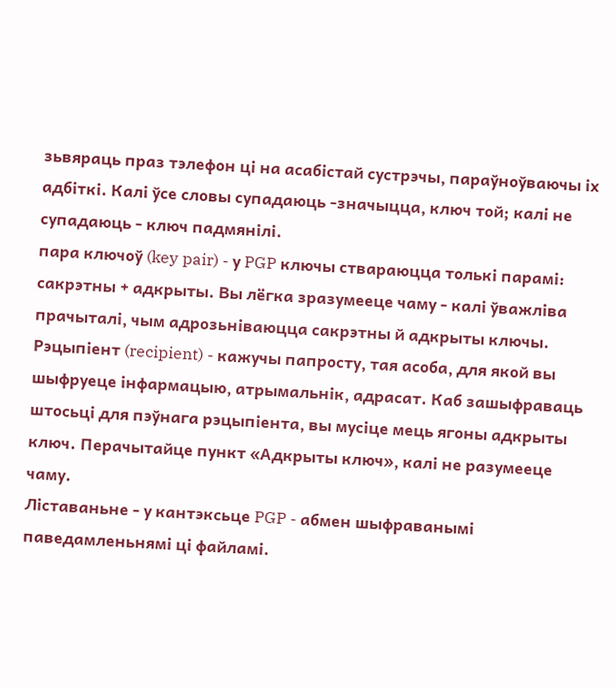зьвяраць праз тэлефон ці на асабістай сустрэчы, параўноўваючы іх адбіткі. Калі ўсе словы супадаюць -значыцца, ключ той; калі не супадаюць - ключ падмянілі.
пара ключоў (key pair) - у PGP ключы ствараюцца толькі парамі: сакрэтны + адкрыты. Вы лёгка зразумееце чаму - калі ўважліва прачыталі, чым адрозьніваюцца сакрэтны й адкрыты ключы.
Рэцыпіент (recipient) - кажучы папросту, тая асоба, для якой вы шыфруеце інфармацыю, атрымальнік, адрасат. Каб зашыфраваць штосьці для пэўнага рэцыпіента, вы мусіце мець ягоны адкрыты ключ. Перачытайце пункт «Адкрыты ключ», калі не разумееце чаму.
Ліставаньне - у кантэксьце PGP - абмен шыфраванымі паведамленьнямі ці файламі.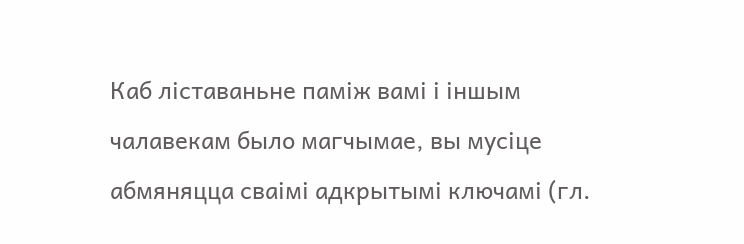Каб ліставаньне паміж вамі і іншым чалавекам было магчымае, вы мусіце абмяняцца сваімі адкрытымі ключамі (гл.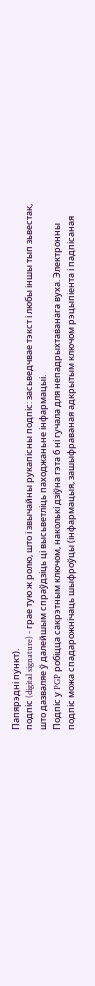Папярэдні пункт).
подпіс (digital signature) - грае тую ж ролю, што і звычайны рукапісны подпіс: засьведчвае тэкст і любы іншы тып зьвестак, што дазваляе ў далейшым спраўдзіць ці высьветліць паходжаньне інфармацыі.
Подпіс у PGP робіцца сакрэтным ключом, наколькі дзіўна гэта б ні гучала для непадрыхтаванага вуха. Электронны подпіс можа спадарожнічаць шыфроўцы (інфармацыя, зашыфраваная адкрытым ключом рэцыпіента і падпісаная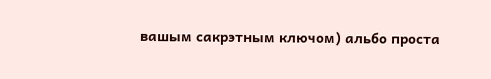вашым сакрэтным ключом) альбо проста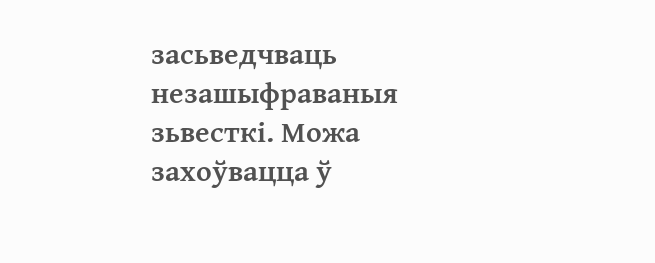засьведчваць незашыфраваныя зьвесткі. Можа захоўвацца ў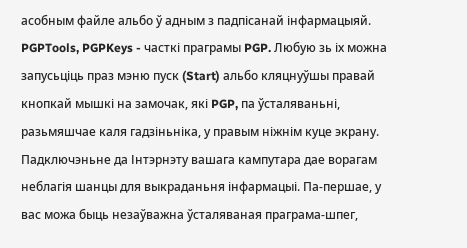асобным файле альбо ў адным з падпісанай інфармацыяй.
PGPTools, PGPKeys - часткі праграмы PGP. Любую зь іх можна запусьціць праз мэню пуск (Start) альбо кляцнуўшы правай кнопкай мышкі на замочак, які PGP, па ўсталяваньні, разьмяшчае каля гадзіньніка, у правым ніжнім куце экрану.
Падключэньне да Інтэрнэту вашага кампутара дае ворагам неблагія шанцы для выкраданьня інфармацыі. Па-першае, у вас можа быць незаўважна ўсталяваная праграма-шпег,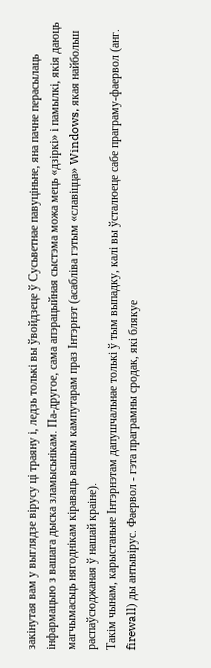закінутая вам у выглядзе вірусу ці траяну і, ледзь толькі вы ўвойдзеце ў Сусьветнае павуціньне, яна пачне перасылаць інфармацыю з вашага дыска зламысьнікам. Па-другое, сама апэрацыйная сыстэма можа мець «дзіркі» і памылкі, якія даюць магчымасьць нягоднікам кіраваць вашым кампутарам праз Інтэрнэт (асабліва гэтым «славіцца» Windows, якая найбольш распаўсюджаная ў нашай краіне).
Такім чынам, карыстаньне Інтэрнэтам дапушчальнае толькі ў тым выпадку, калі вы ўсталюеце сабе праграму-фаервол (анг. firewall) ды антывірус. Фаервол - гэта праграмны сродак, які блякуе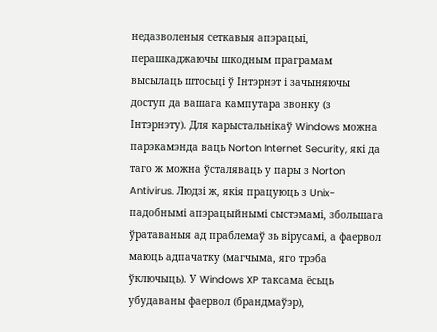недазволеныя сеткавыя апэрацыі, перашкаджаючы шкодным праграмам высылаць штосьці ў Інтэрнэт і зачыняючы доступ да вашага кампутара звонку (з Інтэрнэту). Для карыстальнікаў Windows можна парэкамэнда ваць Norton Internet Security, які да таго ж можна ўсталяваць у пары з Norton Antivirus. Людзі ж, якія працуюць з Unix-падобнымі апэрацыйнымі сыстэмамі, збольшага ўратаваныя ад праблемаў зь вірусамі, а фаервол маюць адпачатку (магчыма, яго трэба ўключыць). У Windows XP таксама ёсьць убудаваны фаервол (брандмаўэр),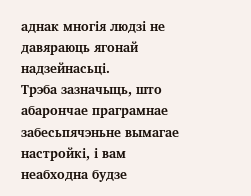аднак многія людзі не давяраюць ягонай надзейнасьці.
Трэба зазначыць, што абарончае праграмнае забесьпячэньне вымагае настройкі, і вам неабходна будзе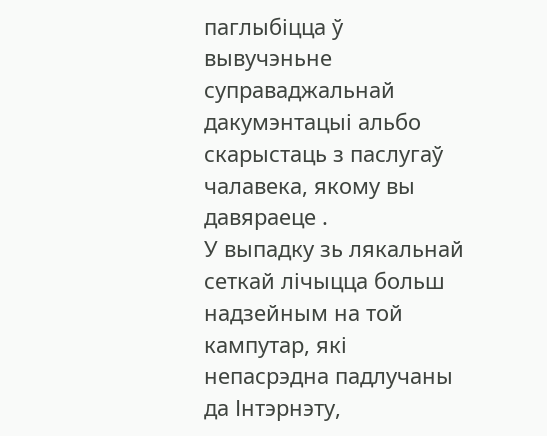паглыбіцца ў вывучэньне суправаджальнай дакумэнтацыі альбо скарыстаць з паслугаў чалавека, якому вы давяраеце .
У выпадку зь лякальнай сеткай лічыцца больш надзейным на той кампутар, які непасрэдна падлучаны да Інтэрнэту,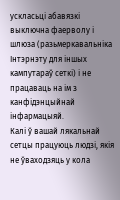ускласьці абавязкі выключна фаерволу і шлюза (разьмеркавальніка Інтэрнэту для іншых кампутараў сеткі) і не працаваць на ім з канфідэнцыйнай інфармацыяй.
Калі ў вашай лякальнай сетцы працуюць людзі, якія не ўваходзяць у кола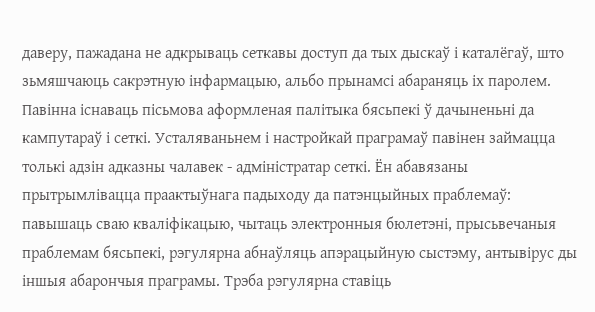даверу, пажадана не адкрываць сеткавы доступ да тых дыскаў і каталёгаў, што зьмяшчаюць сакрэтную інфармацыю, альбо прынамсі абараняць іх паролем.
Павінна існаваць пісьмова аформленая палітыка бясьпекі ў дачыненьні да кампутараў і сеткі. Усталяваньнем і настройкай праграмаў павінен займацца толькі адзін адказны чалавек - адміністратар сеткі. Ён абавязаны прытрымлівацца праактыўнага падыходу да патэнцыйных праблемаў: павышаць сваю кваліфікацыю, чытаць электронныя бюлетэні, прысьвечаныя праблемам бясьпекі, рэгулярна абнаўляць апэрацыйную сыстэму, антывірус ды іншыя абарончыя праграмы. Трэба рэгулярна ставіць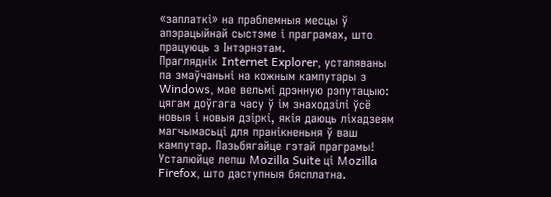«заплаткі» на праблемныя месцы ў апэрацыйнай сыстэме і праграмах, што працуюць з Інтэрнэтам.
Прагляднік Internet Explorer, усталяваны па змаўчаньні на кожным кампутары з Windows, мае вельмі дрэнную рэпутацыю: цягам доўгага часу ў ім знаходзілі ўсё новыя і новыя дзіркі, якія даюць ліхадзеям магчымасьці для пранікненьня ў ваш кампутар. Пазьбягайце гэтай праграмы! Усталюйце лепш Mozilla Suite ці Mozilla Firefox, што даступныя бясплатна.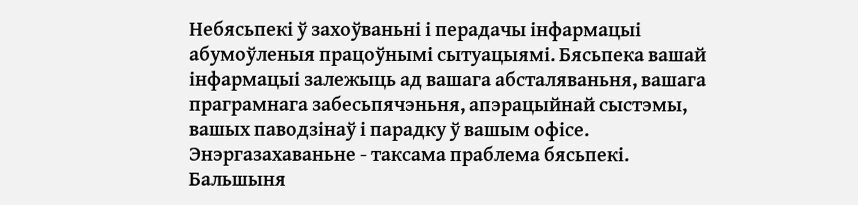Небясьпекі ў захоўваньні і перадачы інфармацыі абумоўленыя працоўнымі сытуацыямі. Бясьпека вашай інфармацыі залежыць ад вашага абсталяваньня, вашага праграмнага забесьпячэньня, апэрацыйнай сыстэмы, вашых паводзінаў і парадку ў вашым офісе.
Энэргазахаваньне - таксама праблема бясьпекі. Бальшыня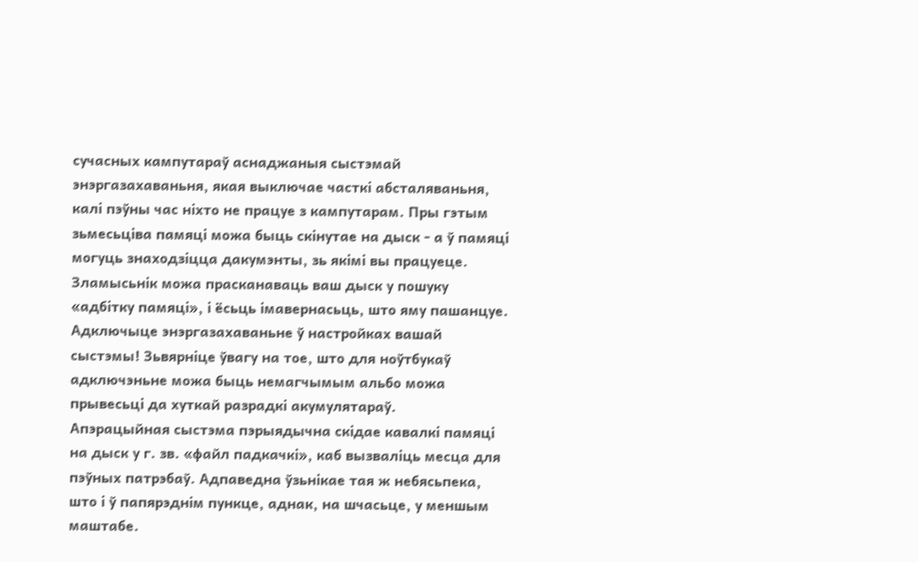сучасных кампутараў аснаджаныя сыстэмай энэргазахаваньня, якая выключае часткі абсталяваньня, калі пэўны час ніхто не працуе з кампутарам. Пры гэтым зьмесьціва памяці можа быць скінутае на дыск - а ў памяці могуць знаходзіцца дакумэнты, зь якімі вы працуеце. Зламысьнік можа прасканаваць ваш дыск у пошуку «адбітку памяці», і ёсьць імавернасьць, што яму пашанцуе. Адключыце энэргазахаваньне ў настройках вашай сыстэмы! Зьвярніце ўвагу на тое, што для ноўтбукаў адключэньне можа быць немагчымым альбо можа прывесьці да хуткай разрадкі акумулятараў.
Апэрацыйная сыстэма пэрыядычна скідае кавалкі памяці на дыск у г. зв. «файл падкачкі», каб вызваліць месца для пэўных патрэбаў. Адпаведна ўзьнікае тая ж небясьпека, што і ў папярэднім пункце, аднак, на шчасьце, у меншым маштабе.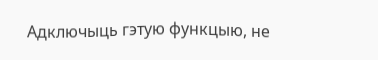Адключыць гэтую функцыю, не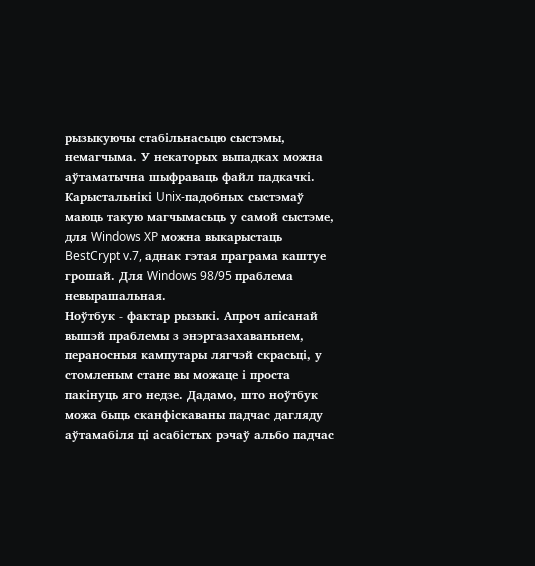рызыкуючы стабільнасьцю сыстэмы, немагчыма. У некаторых выпадках можна аўтаматычна шыфраваць файл падкачкі. Карыстальнікі Unix-падобных сыстэмаў маюць такую магчымасьць у самой сыстэме, для Windows XP можна выкарыстаць BestCrypt v.7, аднак гэтая праграма каштуе грошай. Для Windows 98/95 праблема невырашальная.
Ноўтбук - фактар рызыкі. Апроч апісанай вышэй праблемы з энэргазахаваньнем, пераносныя кампутары лягчэй скрасьці, у стомленым стане вы можаце і проста пакінуць яго недзе. Дадамо, што ноўтбук можа быць сканфіскаваны падчас дагляду аўтамабіля ці асабістых рэчаў альбо падчас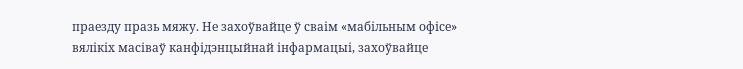праезду празь мяжу. Не захоўвайце ў сваім «мабільным офісе» вялікіх масіваў канфідэнцыйнай інфармацыі, захоўвайце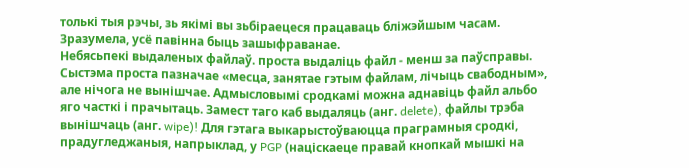толькі тыя рэчы, зь якімі вы зьбіраецеся працаваць бліжэйшым часам. Зразумела, усё павінна быць зашыфраванае.
Небясьпекі выдаленых файлаў. проста выдаліць файл - менш за паўсправы. Сыстэма проста пазначае «месца, занятае гэтым файлам, лічыць свабодным», але нічога не вынішчае. Адмысловымі сродкамі можна аднавіць файл альбо яго часткі і прачытаць. Замест таго каб выдаляць (анг. delete), файлы трэба вынішчаць (анг. wipe)! Для гэтага выкарыстоўваюцца праграмныя сродкі, прадугледжаныя, напрыклад, у PGP (націскаеце правай кнопкай мышкі на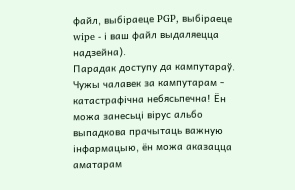файл, выбіраеце PGP, выбіраеце wipe - і ваш файл выдаляецца надзейна).
Парадак доступу да кампутараў. Чужы чалавек за кампутарам - катастрафічна небясьпечна! Ён можа занесьці вірус альбо выпадкова прачытаць важную інфармацыю, ён можа аказацца аматарам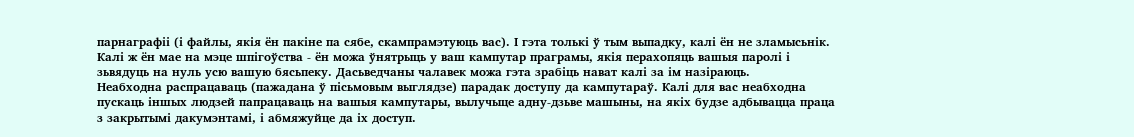парнаграфіі (і файлы, якія ён пакіне па сябе, скампрамэтуюць вас). І гэта толькі ў тым выпадку, калі ён не зламысьнік. Калі ж ён мае на мэце шпігоўства - ён можа ўнятрыць у ваш кампутар праграмы, якія перахопяць вашыя паролі і зьвядуць на нуль усю вашую бясьпеку. Дасьведчаны чалавек можа гэта зрабіць нават калі за ім назіраюць.
Неабходна распрацаваць (пажадана ў пісьмовым выглядзе) парадак доступу да кампутараў. Калі для вас неабходна пускаць іншых людзей папрацаваць на вашыя кампутары, вылучыце адну-дзьве машыны, на якіх будзе адбывацца праца з закрытымі дакумэнтамі, і абмяжуйце да іх доступ.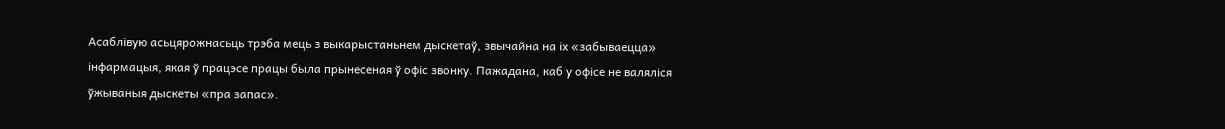Асаблівую асьцярожнасьць трэба мець з выкарыстаньнем дыскетаў, звычайна на іх «забываецца» інфармацыя, якая ў працэсе працы была прынесеная ў офіс звонку. Пажадана, каб у офісе не валяліся ўжываныя дыскеты «пра запас».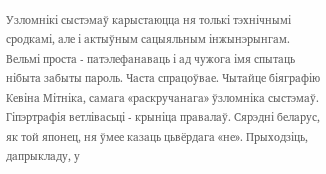Узломнікі сыстэмаў карыстаюцца ня толькі тэхнічнымі сродкамі, але і актыўным сацыяльным інжынэрынгам. Вельмі проста - патэлефанаваць і ад чужога імя спытаць нібыта забыты пароль. Часта спрацоўвае. Чытайце біяграфію Кевіна Мітніка, самага «раскручанага» ўзломніка сыстэмаў.
Гіпэртрафія ветлівасьці - крыніца правалаў. Сярэдні беларус, як той японец, ня ўмее казаць цьвёрдага «не». Прыходзіць, дапрыкладу, у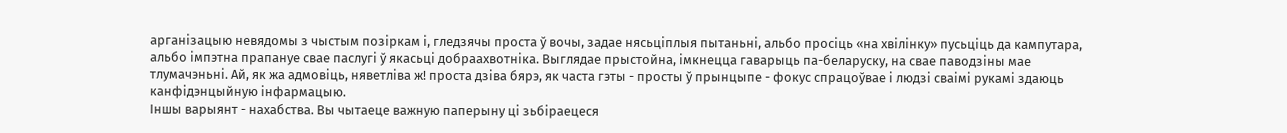арганізацыю невядомы з чыстым позіркам і, гледзячы проста ў вочы, задае нясьціплыя пытаньні, альбо просіць «на хвілінку» пусьціць да кампутара, альбо імпэтна прапануе свае паслугі ў якасьці добраахвотніка. Выглядае прыстойна, імкнецца гаварыць па-беларуску, на свае паводзіны мае тлумачэньні. Ай, як жа адмовіць, няветліва ж! проста дзіва бярэ, як часта гэты - просты ў прынцыпе - фокус спрацоўвае і людзі сваімі рукамі здаюць канфідэнцыйную інфармацыю.
Іншы варыянт - нахабства. Вы чытаеце важную паперыну ці зьбіраецеся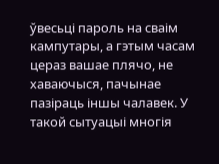ўвесьці пароль на сваім кампутары, а гэтым часам цераз вашае плячо, не хаваючыся, пачынае пазіраць іншы чалавек. У такой сытуацыі многія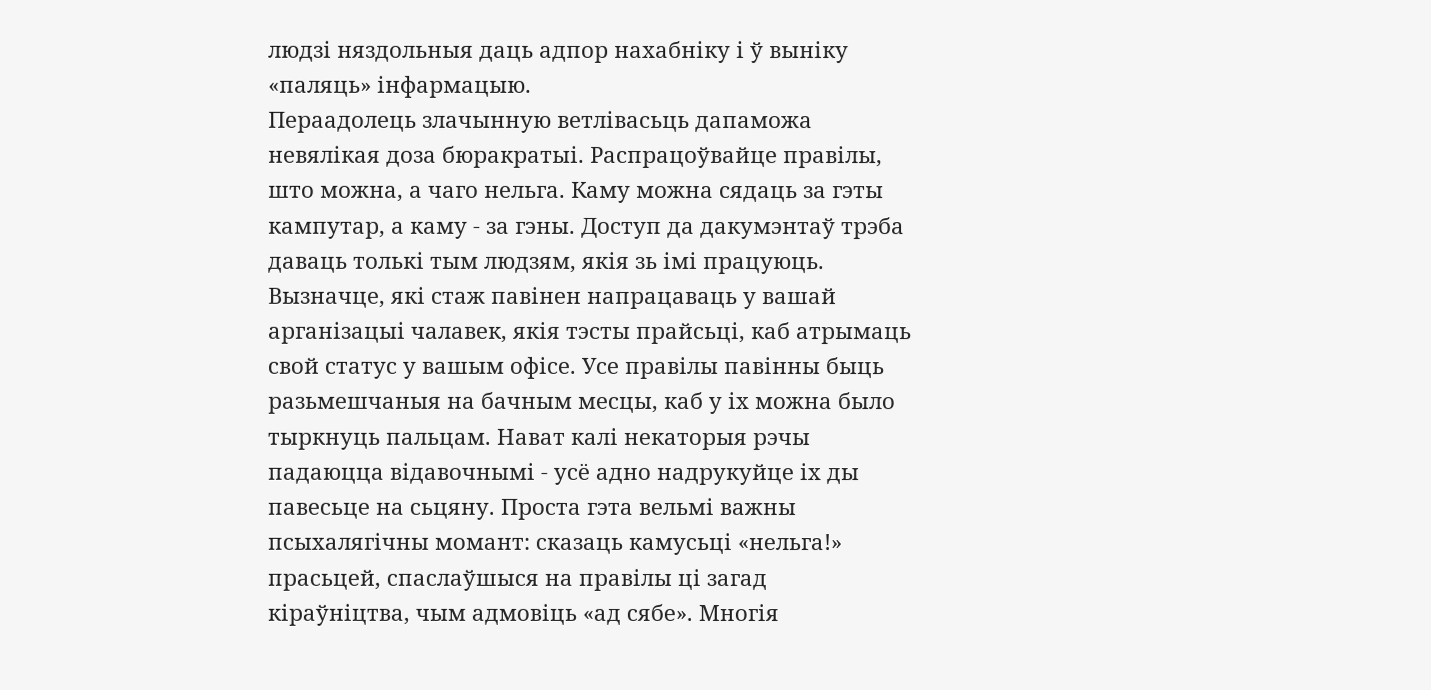людзі няздольныя даць адпор нахабніку і ў выніку «паляць» інфармацыю.
Пераадолець злачынную ветлівасьць дапаможа невялікая доза бюракратыі. Распрацоўвайце правілы, што можна, а чаго нельга. Каму можна сядаць за гэты кампутар, а каму - за гэны. Доступ да дакумэнтаў трэба даваць толькі тым людзям, якія зь імі працуюць. Вызначце, які стаж павінен напрацаваць у вашай арганізацыі чалавек, якія тэсты прайсьці, каб атрымаць свой статус у вашым офісе. Усе правілы павінны быць разьмешчаныя на бачным месцы, каб у іх можна было тыркнуць пальцам. Нават калі некаторыя рэчы падаюцца відавочнымі - усё адно надрукуйце іх ды павесьце на сьцяну. Проста гэта вельмі важны псыхалягічны момант: сказаць камусьці «нельга!» прасьцей, спаслаўшыся на правілы ці загад кіраўніцтва, чым адмовіць «ад сябе». Многія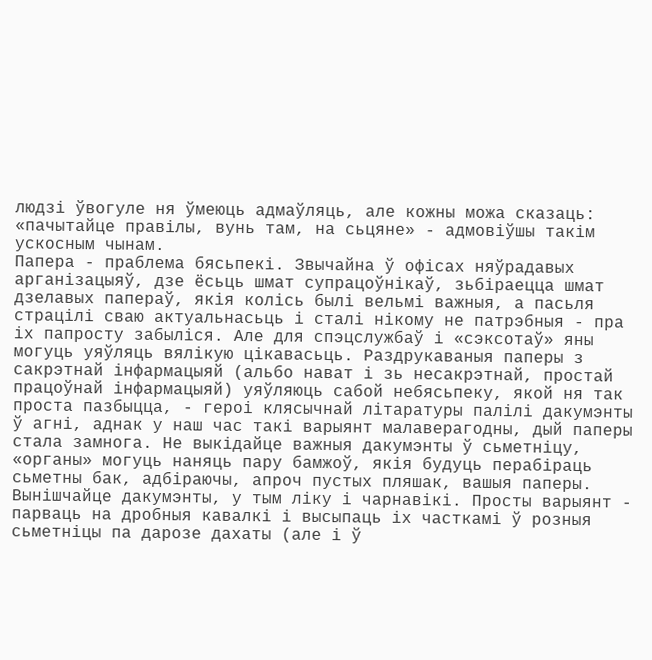людзі ўвогуле ня ўмеюць адмаўляць, але кожны можа сказаць: «пачытайце правілы, вунь там, на сьцяне» - адмовіўшы такім ускосным чынам.
Папера - праблема бясьпекі. Звычайна ў офісах няўрадавых арганізацыяў, дзе ёсьць шмат супрацоўнікаў, зьбіраецца шмат дзелавых папераў, якія колісь былі вельмі важныя, а пасьля страцілі сваю актуальнасьць і сталі нікому не патрэбныя - пра іх папросту забыліся. Але для спэцслужбаў і «сэксотаў» яны могуць уяўляць вялікую цікавасьць. Раздрукаваныя паперы з сакрэтнай інфармацыяй (альбо нават і зь несакрэтнай, простай працоўнай інфармацыяй) уяўляюць сабой небясьпеку, якой ня так проста пазбыцца, - героі клясычнай літаратуры палілі дакумэнты ў агні, аднак у наш час такі варыянт малаверагодны, дый паперы стала замнога. Не выкідайце важныя дакумэнты ў сьметніцу, «органы» могуць наняць пару бамжоў, якія будуць перабіраць сьметны бак, адбіраючы, апроч пустых пляшак, вашыя паперы. Вынішчайце дакумэнты, у тым ліку і чарнавікі. Просты варыянт - парваць на дробныя кавалкі і высыпаць іх часткамі ў розныя сьметніцы па дарозе дахаты (але і ў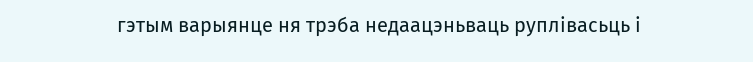гэтым варыянце ня трэба недаацэньваць руплівасьць і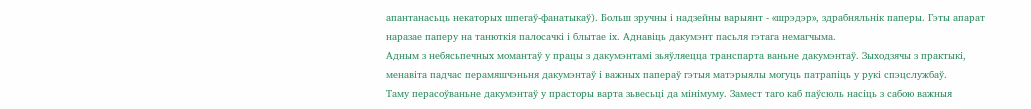апантанасьць некаторых шпегаў-фанатыкаў). Больш зручны і надзейны варыянт - «шрэдэр», здрабняльнік паперы. Гэты апарат наразае паперу на танюткія палосачкі і блытае іх. Аднавіць дакумэнт пасьля гэтага немагчыма.
Адным з небясьпечных момантаў у працы з дакумэнтамі зьяўляецца транспарта ваньне дакумэнтаў. Зыходзячы з практыкі, менавіта падчас перамяшчэньня дакумэнтаў і важных папераў гэтыя матэрыялы могуць патрапіць у рукі спэцслужбаў.
Таму перасоўваньне дакумэнтаў у прасторы варта зьвесьці да мінімуму. Замест таго каб паўсюль насіць з сабою важныя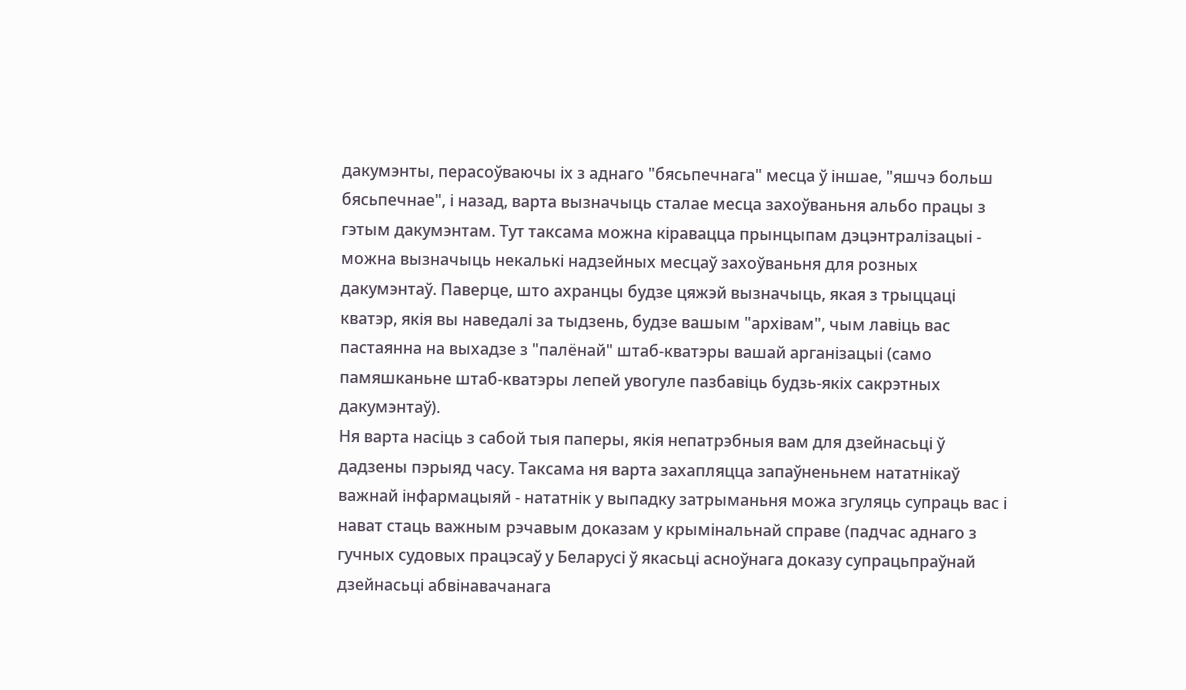дакумэнты, перасоўваючы іх з аднаго "бясьпечнага" месца ў іншае, "яшчэ больш бясьпечнае", і назад, варта вызначыць сталае месца захоўваньня альбо працы з гэтым дакумэнтам. Тут таксама можна кіравацца прынцыпам дэцэнтралізацыі - можна вызначыць некалькі надзейных месцаў захоўваньня для розных дакумэнтаў. Паверце, што ахранцы будзе цяжэй вызначыць, якая з трыццаці кватэр, якія вы наведалі за тыдзень, будзе вашым "архівам", чым лавіць вас пастаянна на выхадзе з "палёнай" штаб-кватэры вашай арганізацыі (само памяшканьне штаб-кватэры лепей увогуле пазбавіць будзь-якіх сакрэтных дакумэнтаў).
Ня варта насіць з сабой тыя паперы, якія непатрэбныя вам для дзейнасьці ў дадзены пэрыяд часу. Таксама ня варта захапляцца запаўненьнем нататнікаў важнай інфармацыяй - нататнік у выпадку затрыманьня можа згуляць супраць вас і нават стаць важным рэчавым доказам у крымінальнай справе (падчас аднаго з гучных судовых працэсаў у Беларусі ў якасьці асноўнага доказу супрацьпраўнай дзейнасьці абвінавачанага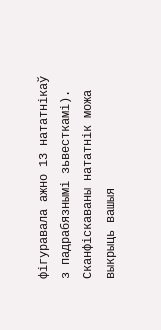фігуравала ажно 13 нататнікаў з падрабязнымі зьвесткамі). Сканфіскаваны нататнік можа выкрыць вашыя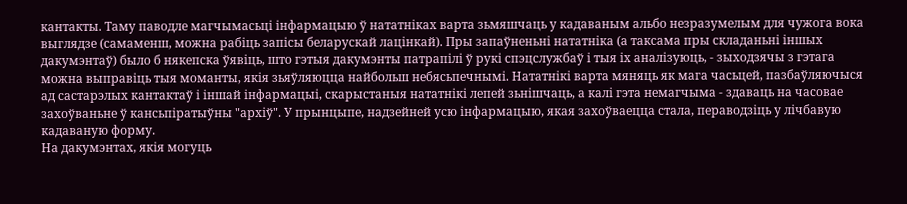кантакты. Таму паводле магчымасьці інфармацыю ў нататніках варта зьмяшчаць у кадаваным альбо незразумелым для чужога вока выглядзе (самаменш, можна рабіць запісы беларускай лацінкай). Пры запаўненьні нататніка (а таксама пры складаньні іншых дакумэнтаў) было б някепска ўявіць, што гэтыя дакумэнты патрапілі ў рукі спэцслужбаў і тыя іх аналізуюць, - зыходзячы з гэтага можна выправіць тыя моманты, якія зьяўляюцца найбольш небясьпечнымі. Нататнікі варта мяняць як мага часьцей, пазбаўляючыся ад састарэлых кантактаў і іншай інфармацыі, скарыстаныя нататнікі лепей зьнішчаць, а калі гэта немагчыма - здаваць на часовае захоўваньне ў кансьпіратыўны "архіў". У прынцыпе, надзейней усю інфармацыю, якая захоўваецца стала, пераводзіць у лічбавую кадаваную форму.
На дакумэнтах, якія могуць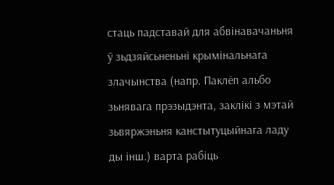стаць падставай для абвінавачаньня ў зьдзяйсьненьні крымінальнага злачынства (напр. Паклёп альбо зьнявага прэзыдэнта, заклікі з мэтай зьвяржэньня канстытуцыйнага ладу ды інш.) варта рабіць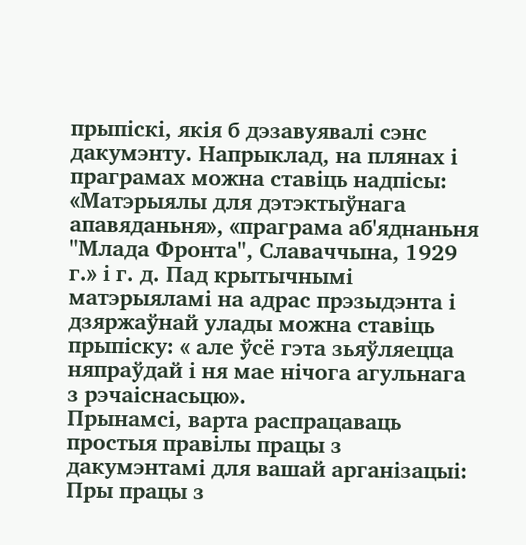прыпіскі, якія б дэзавуявалі сэнс дакумэнту. Напрыклад, на плянах і праграмах можна ставіць надпісы: «Матэрыялы для дэтэктыўнага апавяданьня», «праграма аб'яднаньня "Млада Фронта", Славаччына, 1929 г.» і г. д. Пад крытычнымі матэрыяламі на адрас прэзыдэнта і дзяржаўнай улады можна ставіць прыпіску: « але ўсё гэта зьяўляецца няпраўдай і ня мае нічога агульнага з рэчаіснасьцю».
Прынамсі, варта распрацаваць простыя правілы працы з дакумэнтамі для вашай арганізацыі:
Пры працы з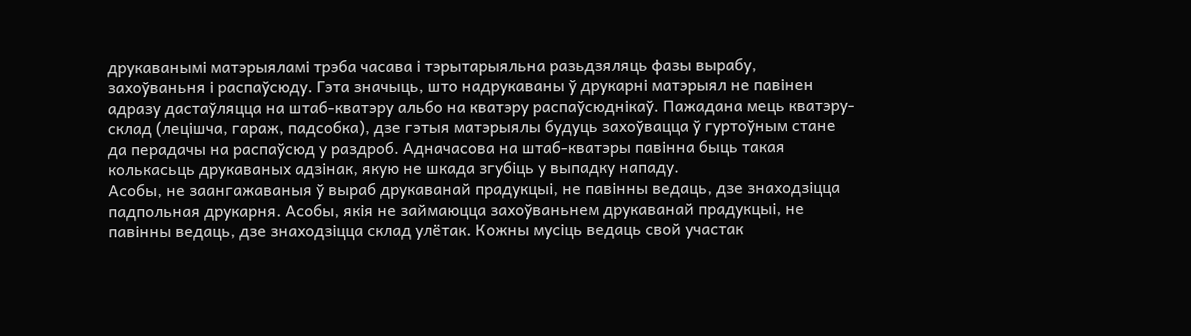друкаванымі матэрыяламі трэба часава і тэрытарыяльна разьдзяляць фазы вырабу, захоўваньня і распаўсюду. Гэта значыць, што надрукаваны ў друкарні матэрыял не павінен адразу дастаўляцца на штаб-кватэру альбо на кватэру распаўсюднікаў. Пажадана мець кватэру-склад (лецішча, гараж, падсобка), дзе гэтыя матэрыялы будуць захоўвацца ў гуртоўным стане да перадачы на распаўсюд у раздроб. Адначасова на штаб-кватэры павінна быць такая колькасьць друкаваных адзінак, якую не шкада згубіць у выпадку нападу.
Асобы, не заангажаваныя ў выраб друкаванай прадукцыі, не павінны ведаць, дзе знаходзіцца падпольная друкарня. Асобы, якія не займаюцца захоўваньнем друкаванай прадукцыі, не павінны ведаць, дзе знаходзіцца склад улётак. Кожны мусіць ведаць свой участак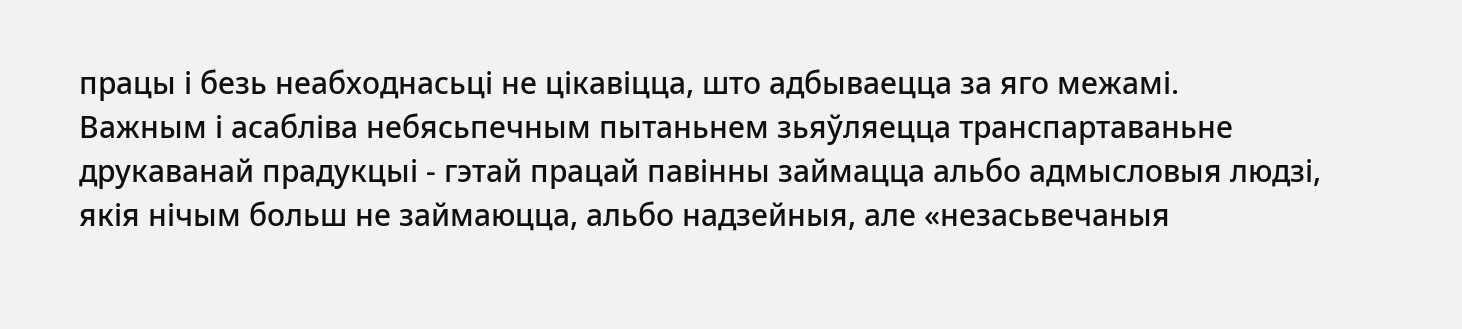працы і безь неабходнасьці не цікавіцца, што адбываецца за яго межамі.
Важным і асабліва небясьпечным пытаньнем зьяўляецца транспартаваньне друкаванай прадукцыі - гэтай працай павінны займацца альбо адмысловыя людзі, якія нічым больш не займаюцца, альбо надзейныя, але «незасьвечаныя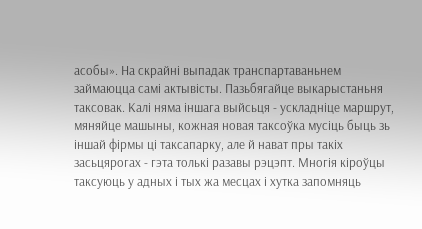асобы». На скрайні выпадак транспартаваньнем займаюцца самі актывісты. Пазьбягайце выкарыстаньня таксовак. Калі няма іншага выйсьця - ускладніце маршрут, мяняйце машыны, кожная новая таксоўка мусіць быць зь іншай фірмы ці таксапарку, але й нават пры такіх засьцярогах - гэта толькі разавы рэцэпт. Многія кіроўцы таксуюць у адных і тых жа месцах і хутка запомняць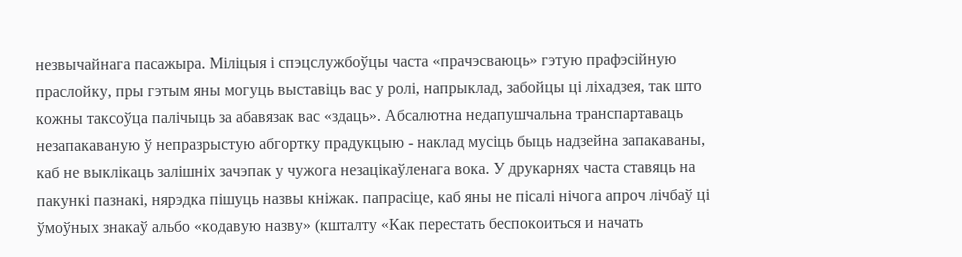незвычайнага пасажыра. Міліцыя і спэцслужбоўцы часта «прачэсваюць» гэтую прафэсійную праслойку, пры гэтым яны могуць выставіць вас у ролі, напрыклад, забойцы ці ліхадзея, так што кожны таксоўца палічыць за абавязак вас «здаць». Абсалютна недапушчальна транспартаваць незапакаваную ў непразрыстую абгортку прадукцыю - наклад мусіць быць надзейна запакаваны, каб не выклікаць залішніх зачэпак у чужога незацікаўленага вока. У друкарнях часта ставяць на пакункі пазнакі, нярэдка пішуць назвы кніжак. папрасіце, каб яны не пісалі нічога апроч лічбаў ці ўмоўных знакаў альбо «кодавую назву» (кшталту «Как перестать беспокоиться и начать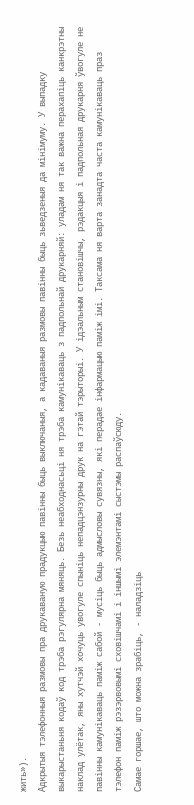жить»).
Адкрытыя тэлефонныя размовы пра друкаваную прадукцыю павінны быць выключаныя, а кадаваныя размовы павінны быць зьведзеныя да мінімуму. У выпадку выкарыстаньня кодаў код трэба рэгулярна мяняць. Безь неабходнасьці ня трэба камунікаваць з падпольнай друкарняй: уладам ня так важна перахапіць канкрэтны наклад улётак, яны хутчэй хочуць увогуле спыніць непадцэнзурны друк на гэтай тэрыторыі. У ідэальным становішчы, рэдакцыя і падпольная друкарня ўвогуле не павінны камунікаваць паміж сабой - мусіць быць адмысловы сувязны, які перадае інфармацыю паміж імі. Таксама ня варта занадта часта камунікаваць праз тэлефон паміж рэзэрвовымі сховішчамі і іншымі элемэнтамі сыстэмы распаўсюду.
Самае горшае, што можна зрабіць, - наладзіць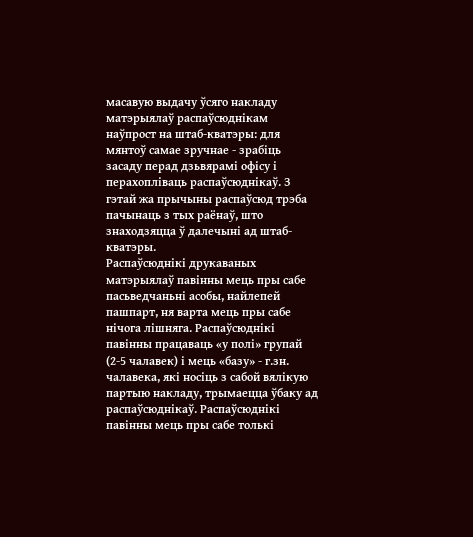масавую выдачу ўсяго накладу матэрыялаў распаўсюднікам наўпрост на штаб-кватэры: для мянтоў самае зручнае - зрабіць засаду перад дзьвярамі офісу і перахопліваць распаўсюднікаў. З гэтай жа прычыны распаўсюд трэба пачынаць з тых раёнаў, што знаходзяцца ў далечыні ад штаб-кватэры.
Распаўсюднікі друкаваных матэрыялаў павінны мець пры сабе пасьведчаньні асобы, найлепей пашпарт, ня варта мець пры сабе нічога лішняга. Распаўсюднікі павінны працаваць «у полі» групай (2-5 чалавек) і мець «базу» - г.зн. чалавека, які носіць з сабой вялікую партыю накладу, трымаецца ўбаку ад распаўсюднікаў. Распаўсюднікі павінны мець пры сабе толькі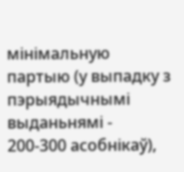мінімальную партыю (у выпадку з пэрыядычнымі выданьнямі - 200-300 асобнікаў),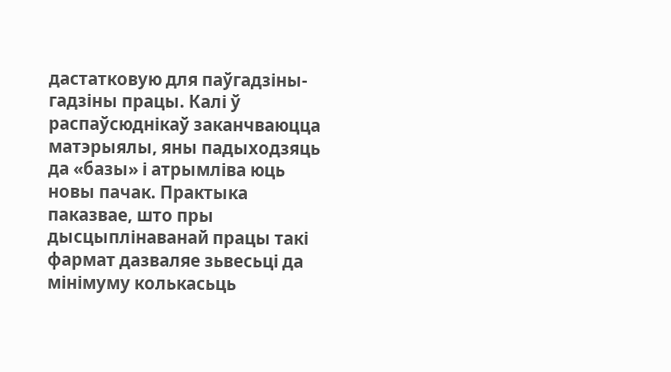дастатковую для паўгадзіны-гадзіны працы. Калі ў распаўсюднікаў заканчваюцца матэрыялы, яны падыходзяць да «базы» і атрымліва юць новы пачак. Практыка паказвае, што пры дысцыплінаванай працы такі фармат дазваляе зьвесьці да мінімуму колькасьць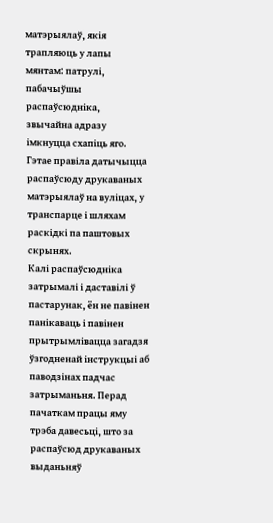матэрыялаў, якія трапляюць у лапы мянтам: патрулі, пабачыўшы распаўсюдніка, звычайна адразу імкнуцца схапіць яго. Гэтае правіла датычыцца распаўсюду друкаваных матэрыялаў на вуліцах, у транспарце і шляхам раскідкі па паштовых скрынях.
Калі распаўсюдніка затрымалі і даставілі ў пастарунак, ён не павінен панікаваць і павінен прытрымлівацца загадзя ўзгодненай інструкцыі аб паводзінах падчас затрыманьня. Перад пачаткам працы яму трэба давесьці, што за распаўсюд друкаваных выданьняў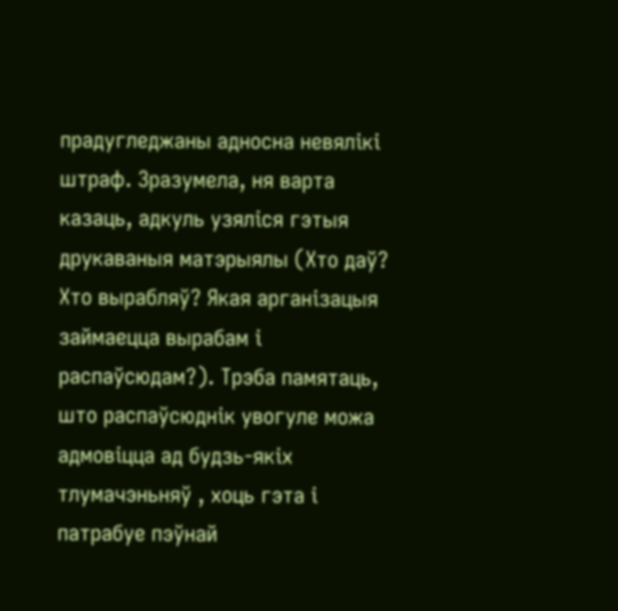прадугледжаны адносна невялікі штраф. Зразумела, ня варта казаць, адкуль узяліся гэтыя друкаваныя матэрыялы (Хто даў? Хто вырабляў? Якая арганізацыя займаецца вырабам і распаўсюдам?). Трэба памятаць, што распаўсюднік увогуле можа адмовіцца ад будзь-якіх тлумачэньняў , хоць гэта і патрабуе пэўнай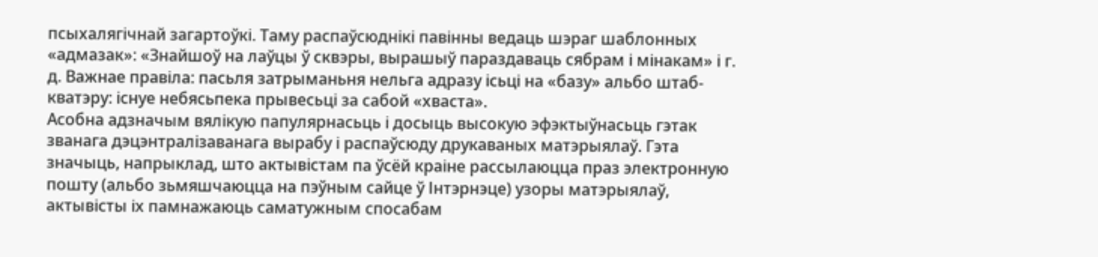псыхалягічнай загартоўкі. Таму распаўсюднікі павінны ведаць шэраг шаблонных «адмазак»: «Знайшоў на лаўцы ў сквэры, вырашыў параздаваць сябрам і мінакам» і г. д. Важнае правіла: пасьля затрыманьня нельга адразу ісьці на «базу» альбо штаб-кватэру: існуе небясьпека прывесьці за сабой «хваста».
Асобна адзначым вялікую папулярнасьць і досыць высокую эфэктыўнасьць гэтак званага дэцэнтралізаванага вырабу і распаўсюду друкаваных матэрыялаў. Гэта значыць, напрыклад, што актывістам па ўсёй краіне рассылаюцца праз электронную пошту (альбо зьмяшчаюцца на пэўным сайце ў Інтэрнэце) узоры матэрыялаў, актывісты іх памнажаюць саматужным спосабам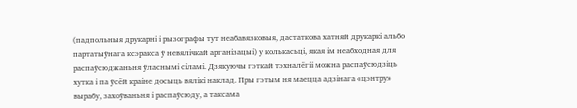(падпольныя друкарні і рызографы тут неабавязковыя, дастаткова хатняй друкаркі альбо партатыўнага ксэракса ў невялічкай арганізацыі) у колькасьці, якая ім неабходная для распаўсюджаньня ўласнымі сіламі. Дзякуючы гэткай тэхналёгіі можна распаўсюдзіць хутка і па ўсёй краіне досыць вялікі наклад. Пры гэтым ня маецца адзінага «цэнтру» вырабу, захоўваньня і распаўсюду, а таксама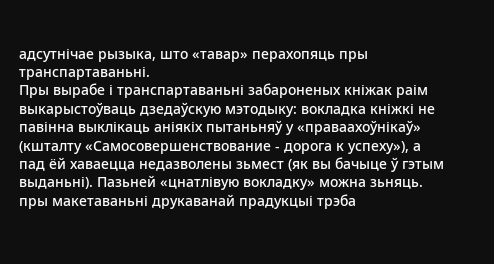адсутнічае рызыка, што «тавар» перахопяць пры транспартаваньні.
Пры вырабе і транспартаваньні забароненых кніжак раім выкарыстоўваць дзедаўскую мэтодыку: вокладка кніжкі не павінна выклікаць аніякіх пытаньняў у «праваахоўнікаў» (кшталту «Самосовершенствование - дорога к успеху»), а пад ёй хаваецца недазволены зьмест (як вы бачыце ў гэтым выданьні). Пазьней «цнатлівую вокладку» можна зьняць.
пры макетаваньні друкаванай прадукцыі трэба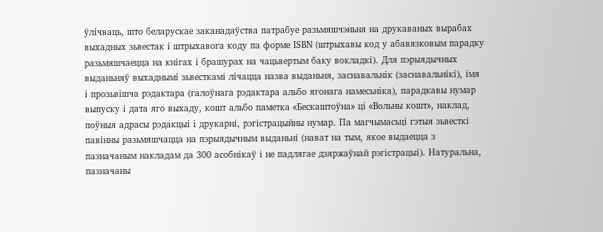ўлічваць, што беларускае заканадаўства патрабуе разьмяшчэньня на друкаваных вырабах выхадных зьвестак і штрыхавога коду па форме ISBN (штрыхавы код у абавязковым парадку разьмяшчаецца на кнігах і брашурах на чацьвертым баку вокладкі). Для пэрыядычных выданьняў выхаднымі зьвесткамі лічацца назва выданьня, заснавальнік (заснавальнікі), імя і прозьвішча рэдактара (галоўнага рэдактара альбо ягонага намесьніка), парадкавы нумар выпуску і дата яго выхаду, кошт альбо паметка «Бескаштоўна» ці «Вольны кошт», наклад, поўныя адрасы рэдакцыі і друкарні, рэгістрацыйны нумар. Па магчымасьці гэтыя зьвесткі павінны разьмяшчацца на пэрыядычным выданьні (нават на тым, якое выдаецца з пазначаным накладам да 300 асобнікаў і не падлягае дзяржаўнай рэгістрацыі). Натуральна, пазначаны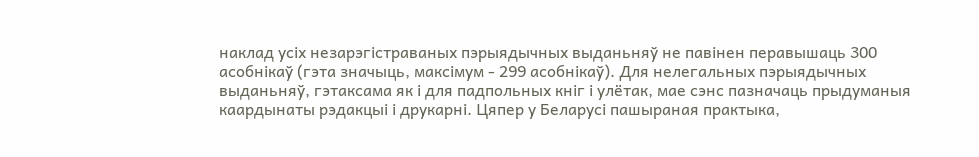наклад усіх незарэгістраваных пэрыядычных выданьняў не павінен перавышаць 300 асобнікаў (гэта значыць, максімум - 299 асобнікаў). Для нелегальных пэрыядычных выданьняў, гэтаксама як і для падпольных кніг і улётак, мае сэнс пазначаць прыдуманыя каардынаты рэдакцыі і друкарні. Цяпер у Беларусі пашыраная практыка,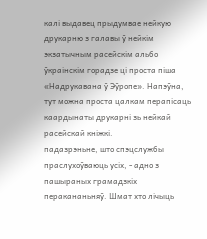калі выдавец прыдумвае нейкую друкарню з галавы ў нейкім экзатычным расейскім альбо ўкраінскім горадзе ці проста піша «Надрукавана ў Эўропе». Напэўна, тут можна проста цалкам перапісаць каардынаты друкарні зь нейкай расейскай кніжкі.
падазрэньне, што спэцслужбы праслухоўваюць усіх, - адно з пашыраных грамадзкіх перакананьняў. Шмат хто лічыць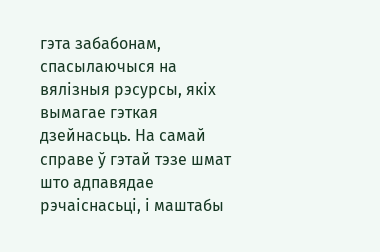гэта забабонам, спасылаючыся на вялізныя рэсурсы, якіх вымагае гэткая дзейнасьць. На самай справе ў гэтай тэзе шмат што адпавядае рэчаіснасьці, і маштабы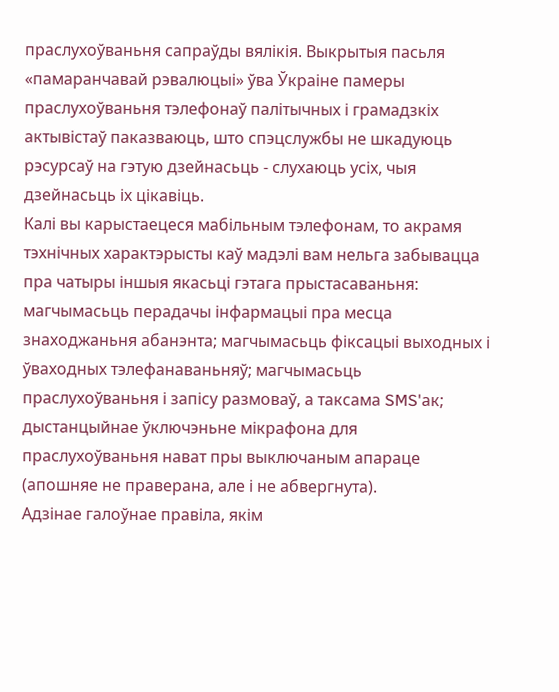праслухоўваньня сапраўды вялікія. Выкрытыя пасьля «памаранчавай рэвалюцыі» ўва Ўкраіне памеры праслухоўваньня тэлефонаў палітычных і грамадзкіх актывістаў паказваюць, што спэцслужбы не шкадуюць рэсурсаў на гэтую дзейнасьць - слухаюць усіх, чыя дзейнасьць іх цікавіць.
Калі вы карыстаецеся мабільным тэлефонам, то акрамя тэхнічных характэрысты каў мадэлі вам нельга забывацца пра чатыры іншыя якасьці гэтага прыстасаваньня: магчымасьць перадачы інфармацыі пра месца знаходжаньня абанэнта; магчымасьць фіксацыі выходных і ўваходных тэлефанаваньняў; магчымасьць праслухоўваньня і запісу размоваў, а таксама SMS'ак; дыстанцыйнае ўключэньне мікрафона для праслухоўваньня нават пры выключаным апараце (апошняе не праверана, але і не абвергнута).
Адзінае галоўнае правіла, якім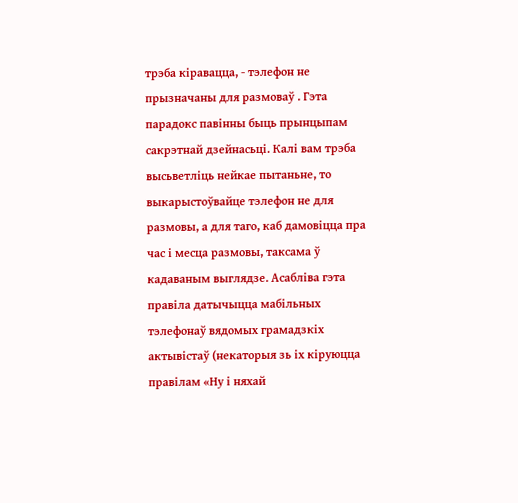трэба кіравацца, - тэлефон не прызначаны для размоваў . Гэта парадокс павінны быць прынцыпам сакрэтнай дзейнасьці. Калі вам трэба высьветліць нейкае пытаньне, то выкарыстоўвайце тэлефон не для размовы, а для таго, каб дамовіцца пра час і месца размовы, таксама ў кадаваным выглядзе. Асабліва гэта правіла датычыцца мабільных тэлефонаў вядомых грамадзкіх актывістаў (некаторыя зь іх кіруюцца правілам «Ну і няхай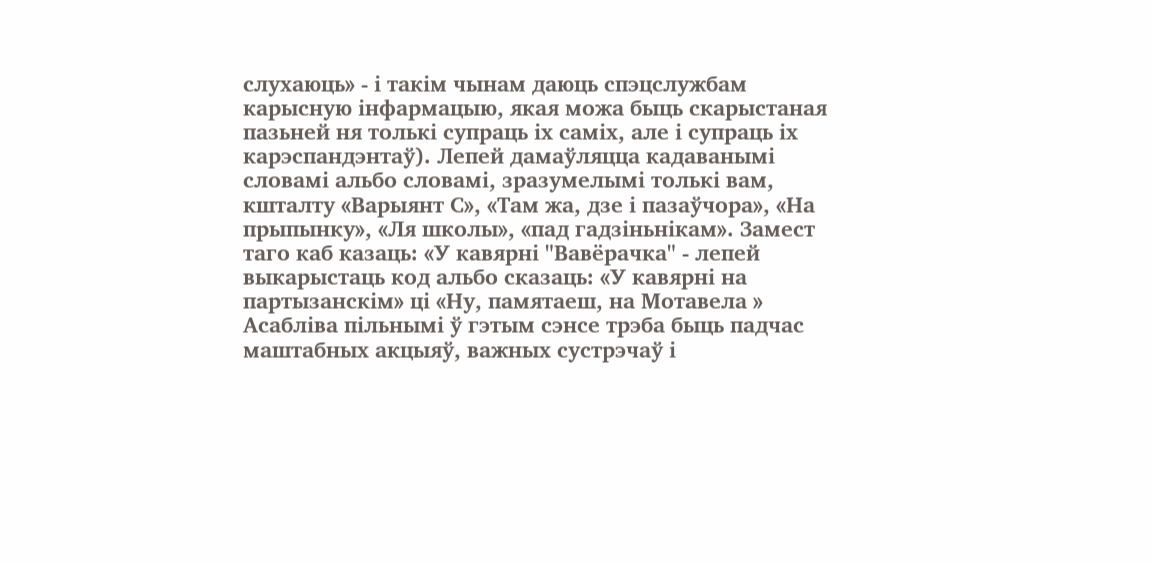слухаюць» - і такім чынам даюць спэцслужбам карысную інфармацыю, якая можа быць скарыстаная пазьней ня толькі супраць іх саміх, але і супраць іх карэспандэнтаў). Лепей дамаўляцца кадаванымі словамі альбо словамі, зразумелымі толькі вам, кшталту «Варыянт С», «Там жа, дзе і пазаўчора», «На прыпынку», «Ля школы», «пад гадзіньнікам». Замест таго каб казаць: «У кавярні "Вавёрачка" - лепей выкарыстаць код альбо сказаць: «У кавярні на партызанскім» ці «Ну, памятаеш, на Мотавела » Асабліва пільнымі ў гэтым сэнсе трэба быць падчас маштабных акцыяў, важных сустрэчаў і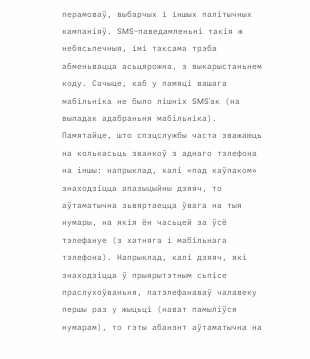перамоваў, выбарчых і іншых палітычных кампаніяў. SMS-паведамленьні такія ж небясьпечныя, імі таксама трэба абменьвацца асьцярожна, з выкарыстаньнем коду. Сачыце, каб у памяці вашага мабільніка не было лішніх SMS'ак (на выпадак адабраньня мабільніка). Памятайце, што спэцслужбы часта зважаюць на колькасьць званкоў з аднаго тэлефона на іншы: напрыклад, калі «пад каўпаком» знаходзіцца апазыцыйны дзяяч, то аўтаматычна зьвяртаецца ўвага на тыя нумары, на якія ён часьцей за ўсё тэлефануе (з хатняга і мабільнага тэлефона). Напрыклад, калі дзяяч, які знаходзіцца ў прыярытэтным сьпісе праслухоўваньня, патэлефанаваў чалавеку першы раз у жыцьці (нават памыліўся нумарам), то гэты абанэнт аўтаматычна на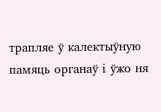трапляе ў калектыўную памяць органаў і ўжо ня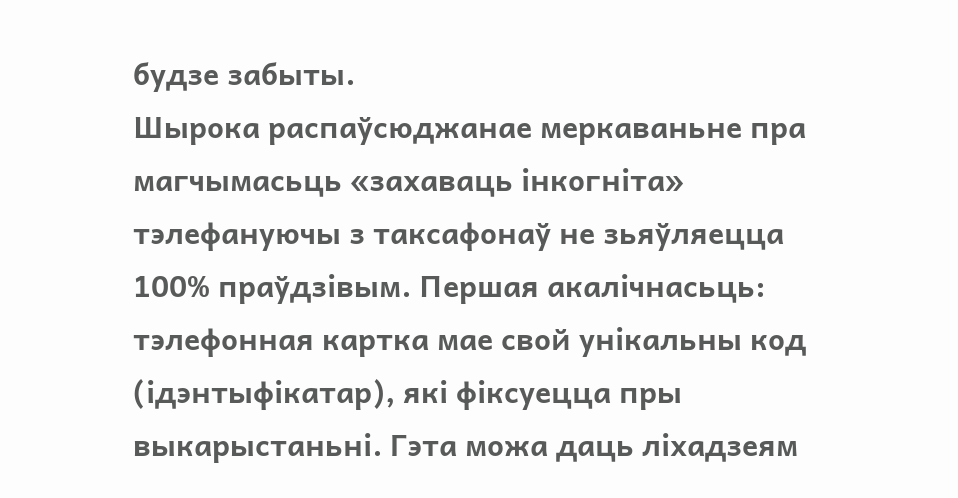будзе забыты.
Шырока распаўсюджанае меркаваньне пра магчымасьць «захаваць інкогніта» тэлефануючы з таксафонаў не зьяўляецца 100% праўдзівым. Першая акалічнасьць: тэлефонная картка мае свой унікальны код (ідэнтыфікатар), які фіксуецца пры выкарыстаньні. Гэта можа даць ліхадзеям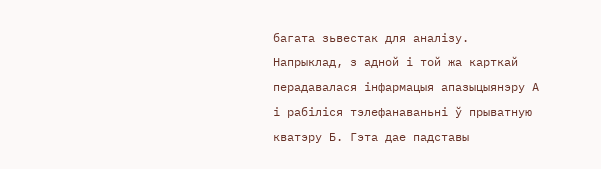багата зьвестак для аналізу. Напрыклад, з адной і той жа карткай перадавалася інфармацыя апазыцыянэру А і рабіліся тэлефанаваньні ў прыватную кватэру Б. Гэта дае падставы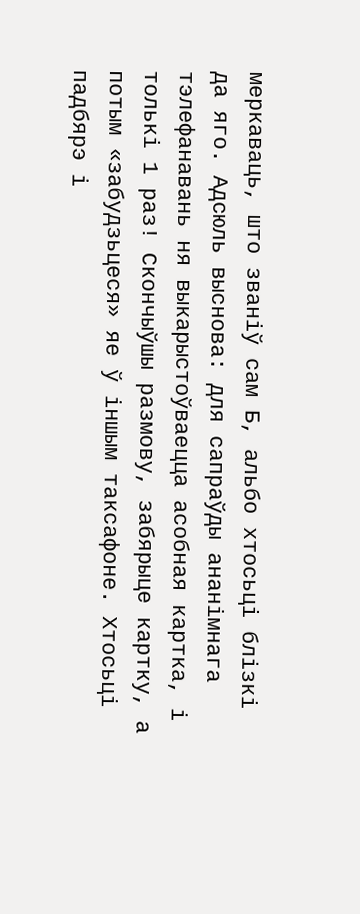меркаваць, што званіў сам Б, альбо хтосьці блізкі да яго. Адсюль выснова: для сапраўды ананімнага тэлефанавань ня выкарыстоўваецца асобная картка, і толькі 1 раз! Скончыўшы размову, забярыце картку, а потым «забудзьцеся» яе ў іншым таксафоне. Хтосьці падбярэ і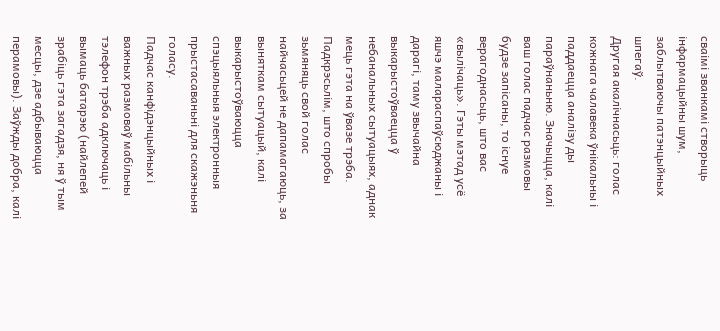сваімі званкамі створыць інфармацыйны шум, заблытваючы патэнцыйных шпегаў.
Другая акалічнасьць: голас кожнага чалавека ўнікальны і паддаецца аналізу ды параўнаньню. Значыцца, калі ваш голас падчас размовы будзе запісаны, то існуе верагоднасьць, што вас «вылічаць». Гэты мэтад усё яшчэ малараспаўсюджаны і дарагі, таму звычайна выкарыстоўваецца ў небанальных сытуацыях, аднак мець гэта на ўвазе трэба. Падкрэсьлім, што спробы зьмяняць свой голас найчасьцей не дапамагаюць, за выняткам сытуацый, калі выкарыстоўваюцца спэцыяльныя электронныя прыстасаваньні для скажэньня голасу.
Падчас канфідэнцыйных і важных размоваў мабільны тэлефон трэба адключаць і вымаць батарэю (найлепей зрабіць гэта загадзя, ня ў тым месцы, дзе адбываюцца перамовы). Заўжды добра, калі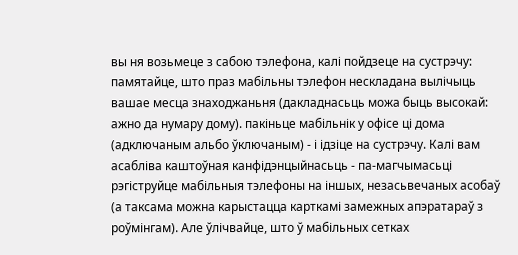вы ня возьмеце з сабою тэлефона, калі пойдзеце на сустрэчу: памятайце, што праз мабільны тэлефон нескладана вылічыць вашае месца знаходжаньня (дакладнасьць можа быць высокай: ажно да нумару дому). пакіньце мабільнік у офісе ці дома (адключаным альбо ўключаным) - і ідзіце на сустрэчу. Калі вам асабліва каштоўная канфідэнцыйнасьць - па-магчымасьці рэгіструйце мабільныя тэлефоны на іншых, незасьвечаных асобаў (а таксама можна карыстацца карткамі замежных апэратараў з роўмінгам). Але ўлічвайце, што ў мабільных сетках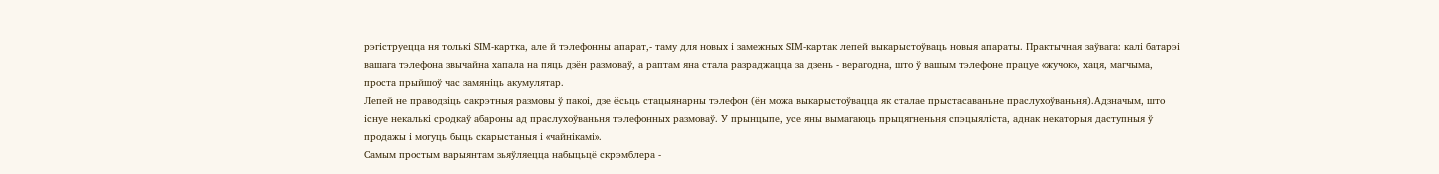рэгіструецца ня толькі SІМ-картка, але й тэлефонны апарат,- таму для новых і замежных SІМ-картак лепей выкарыстоўваць новыя апараты. Практычная заўвага: калі батарэі вашага тэлефона звычайна хапала на пяць дзён размоваў, а раптам яна стала разраджацца за дзень - верагодна, што ў вашым тэлефоне працуе «жучок», хаця, магчыма, проста прыйшоў час замяніць акумулятар.
Лепей не праводзіць сакрэтныя размовы ў пакоі, дзе ёсьць стацыянарны тэлефон (ён можа выкарыстоўвацца як сталае прыстасаваньне праслухоўваньня).Адзначым, што існуе некалькі сродкаў абароны ад праслухоўваньня тэлефонных размоваў. У прынцыпе, усе яны вымагаюць прыцягненьня спэцыяліста, аднак некаторыя даступныя ў продажы і могуць быць скарыстаныя і «чайнікамі».
Самым простым варыянтам зьяўляецца набыцьцё скрэмблера -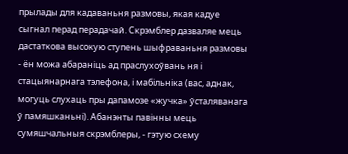прылады для кадаваньня размовы, якая кадуе сыгнал перад перадачай. Скрэмблер дазваляе мець дастаткова высокую ступень шыфраваньня размовы - ён можа абараніць ад праслухоўвань ня і стацыянарнага тэлефона, і мабільніка (вас, аднак, могуць слухаць пры дапамозе «жучка» ўсталяванага ў памяшканьні). Абанэнты павінны мець сумяшчальныя скрэмблеры, - гэтую схему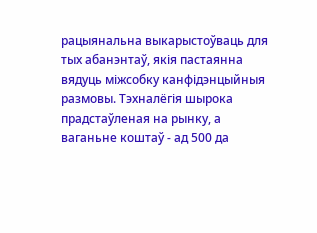рацыянальна выкарыстоўваць для тых абанэнтаў, якія пастаянна вядуць міжсобку канфідэнцыйныя размовы. Тэхналёгія шырока прадстаўленая на рынку, а ваганьне коштаў - ад 500 да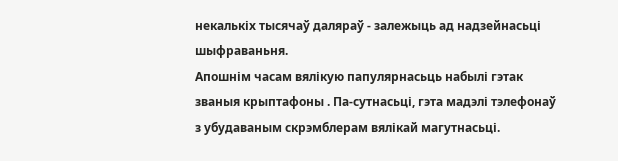некалькіх тысячаў даляраў - залежыць ад надзейнасьці шыфраваньня.
Апошнім часам вялікую папулярнасьць набылі гэтак званыя крыптафоны . Па-сутнасьці, гэта мадэлі тэлефонаў з убудаваным скрэмблерам вялікай магутнасьці.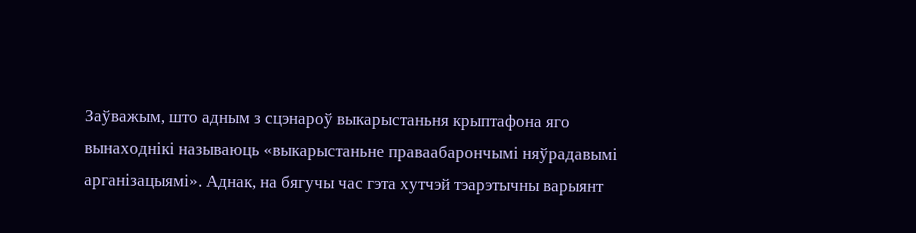Заўважым, што адным з сцэнароў выкарыстаньня крыптафона яго вынаходнікі называюць «выкарыстаньне праваабарончымі няўрадавымі арганізацыямі». Аднак, на бягучы час гэта хутчэй тэарэтычны варыянт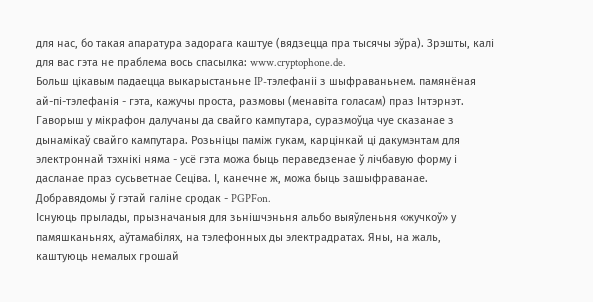для нас, бо такая апаратура задорага каштуе (вядзецца пра тысячы эўра). Зрэшты, калі для вас гэта не праблема вось спасылка: www.cryptophone.de.
Больш цікавым падаецца выкарыстаньне IP-тэлефаніі з шыфраваньнем. памянёная ай-пі-тэлефанія - гэта, кажучы проста, размовы (менавіта голасам) праз Інтэрнэт. Гаворыш у мікрафон далучаны да свайго кампутара, суразмоўца чуе сказанае з дынамікаў свайго кампутара. Розьніцы паміж гукам, карцінкай ці дакумэнтам для электроннай тэхнікі няма - усё гэта можа быць пераведзенае ў лічбавую форму і дасланае праз сусьветнае Сеціва. І, канечне ж, можа быць зашыфраванае. Добравядомы ў гэтай галіне сродак - PGPFon.
Існуюць прылады, прызначаныя для зьнішчэньня альбо выяўленьня «жучкоў» у памяшканьнях, аўтамабілях, на тэлефонных ды электрадратах. Яны, на жаль, каштуюць немалых грошай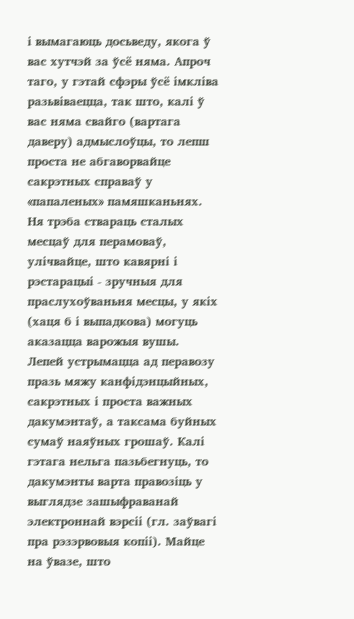і вымагаюць досьведу, якога ў вас хутчэй за ўсё няма. Апроч таго, у гэтай сфэры ўсё імкліва разьвіваецца, так што, калі ў вас няма свайго (вартага даверу) адмыслоўцы, то лепш проста не абгаворвайце сакрэтных справаў у «папаленых» памяшканьнях. Ня трэба ствараць сталых месцаў для перамоваў, улічвайце, што кавярні і рэстарацыі - зручныя для праслухоўваньня месцы, у якіх (хаця б і выпадкова) могуць аказацца варожыя вушы.
Лепей устрымацца ад перавозу празь мяжу канфідэнцыйных, сакрэтных і проста важных дакумэнтаў, а таксама буйных сумаў наяўных грошаў. Калі гэтага нельга пазьбегнуць, то дакумэнты варта правозіць у выглядзе зашыфраванай электроннай вэрсіі (гл. заўвагі пра рэзэрвовыя копіі). Майце на ўвазе, што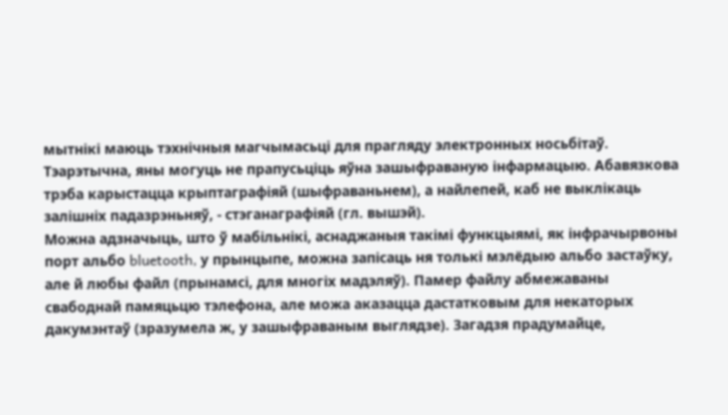мытнікі маюць тэхнічныя магчымасьці для прагляду электронных носьбітаў. Тэарэтычна, яны могуць не прапусьціць яўна зашыфраваную інфармацыю. Абавязкова трэба карыстацца крыптаграфіяй (шыфраваньнем), а найлепей, каб не выклікаць залішніх падазрэньняў, - стэганаграфіяй (гл. вышэй).
Можна адзначыць, што ў мабільнікі, аснаджаныя такімі функцыямі, як інфрачырвоны порт альбо bluetooth, у прынцыпе, можна запісаць ня толькі мэлёдыю альбо застаўку, але й любы файл (прынамсі, для многіх мадэляў). Памер файлу абмежаваны свабоднай памяцьцю тэлефона, але можа аказацца дастатковым для некаторых дакумэнтаў (зразумела ж, у зашыфраваным выглядзе). Загадзя прадумайце,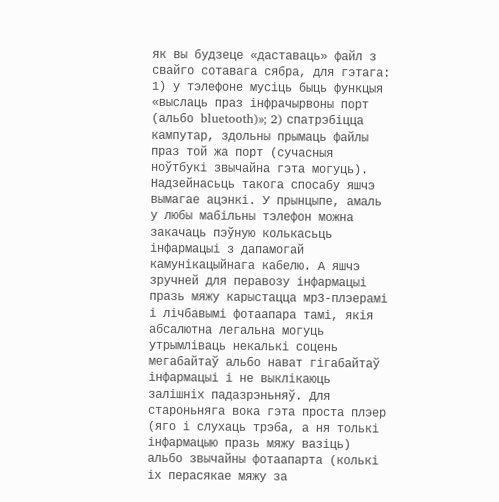як вы будзеце «даставаць» файл з свайго сотавага сябра, для гэтага: 1) у тэлефоне мусіць быць функцыя «выслаць праз інфрачырвоны порт (альбо bluetooth)»; 2) спатрэбіцца кампутар, здольны прымаць файлы праз той жа порт (сучасныя ноўтбукі звычайна гэта могуць). Надзейнасьць такога спосабу яшчэ вымагае ацэнкі. У прынцыпе, амаль у любы мабільны тэлефон можна закачаць пэўную колькасьць інфармацыі з дапамогай камунікацыйнага кабелю. А яшчэ зручней для перавозу інфармацыі празь мяжу карыстацца мр3-плэерамі і лічбавымі фотаапара тамі, якія абсалютна легальна могуць утрымліваць некалькі соцень мегабайтаў альбо нават гігабайтаў інфармацыі і не выклікаюць залішніх падазрэньняў. Для староньняга вока гэта проста плэер (яго і слухаць трэба, а ня толькі інфармацыю празь мяжу вазіць) альбо звычайны фотаапарта (колькі іх перасякае мяжу за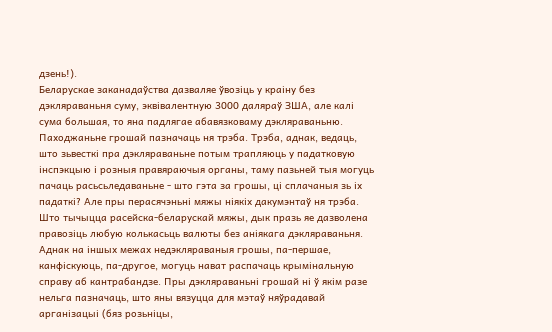дзень!).
Беларускае заканадаўства дазваляе ўвозіць у краіну без дэкляраваньня суму, эквівалентную 3000 даляраў ЗША, але калі сума большая, то яна падлягае абавязковаму дэкляраваньню. Паходжаньне грошай пазначаць ня трэба. Трэба, аднак, ведаць, што зьвесткі пра дэкляраваньне потым трапляюць у падатковую інспэкцыю і розныя правяраючыя органы, таму пазьней тыя могуць пачаць расьсьледаваньне - што гэта за грошы, ці сплачаныя зь іх падаткі? Але пры перасячэньні мяжы ніякіх дакумэнтаў ня трэба. Што тычыцца расейска-беларускай мяжы, дык празь яе дазволена правозіць любую колькасьць валюты без аніякага дэкляраваньня. Аднак на іншых межах недэкляраваныя грошы, па-першае, канфіскуюць, па-другое, могуць нават распачаць крымінальную справу аб кантрабандзе. Пры дэкляраваньні грошай ні ў якім разе нельга пазначаць, што яны вязуцца для мэтаў няўрадавай арганізацыі (бяз розьніцы,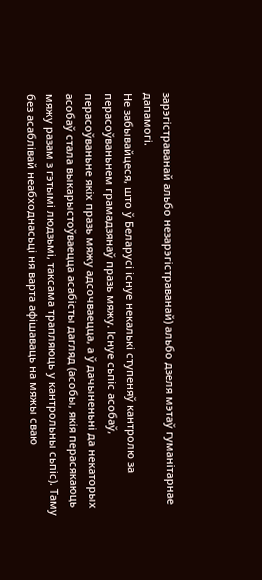зарэгістраванай альбо незарэгістраванай) альбо дзеля мэтаў гуманітарнае дапамогі.
Не забывайцеся, што ў Беларусі існуе некалькі ступеняў кантролю за перасоўваньнем грамадзянаў празь мяжу. Існуе сьпіс асобаў, перасоўваньне якіх празь мяжу адсочваецца, а ў дачыненьні да некаторых асобаў стала выкарыстоўваецца асабісты дагляд (асобы, якія перасякаюць мяжу разам з гэтымі людзьмі, таксама трапляюць у кантрольны сьпіс). Таму без асаблівай неабходнасьці ня варта афішаваць на мяжы сваю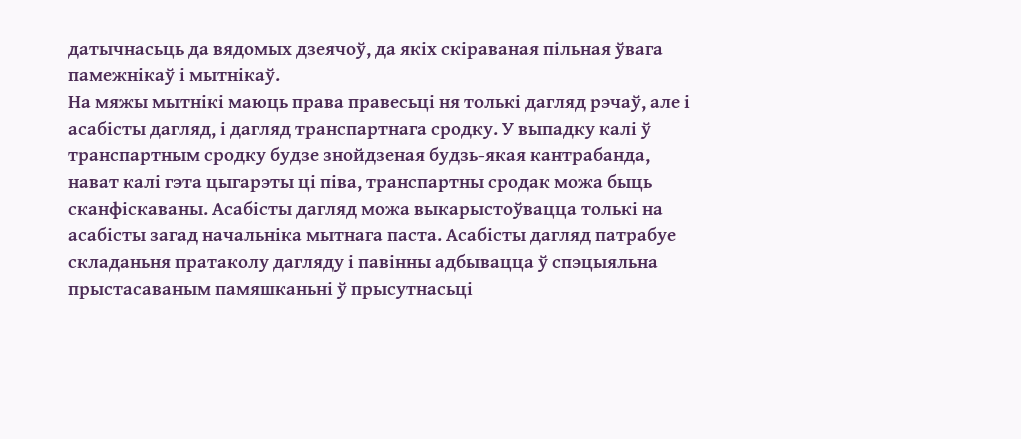датычнасьць да вядомых дзеячоў, да якіх скіраваная пільная ўвага памежнікаў і мытнікаў.
На мяжы мытнікі маюць права правесьці ня толькі дагляд рэчаў, але і асабісты дагляд, і дагляд транспартнага сродку. У выпадку калі ў транспартным сродку будзе знойдзеная будзь-якая кантрабанда, нават калі гэта цыгарэты ці піва, транспартны сродак можа быць сканфіскаваны. Асабісты дагляд можа выкарыстоўвацца толькі на асабісты загад начальніка мытнага паста. Асабісты дагляд патрабуе складаньня пратаколу дагляду і павінны адбывацца ў спэцыяльна прыстасаваным памяшканьні ў прысутнасьці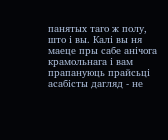панятых таго ж полу, што і вы. Калі вы ня маеце пры сабе анічога крамольнага і вам прапануюць прайсьці асабісты дагляд - не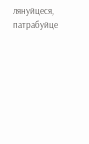лянуйцеся, патрабуйце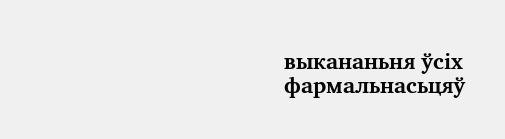выкананьня ўсіх фармальнасьцяў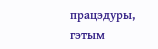працэдуры, гэтым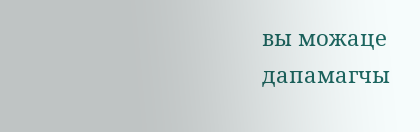вы можаце дапамагчы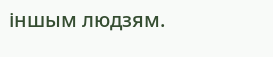іншым людзям.